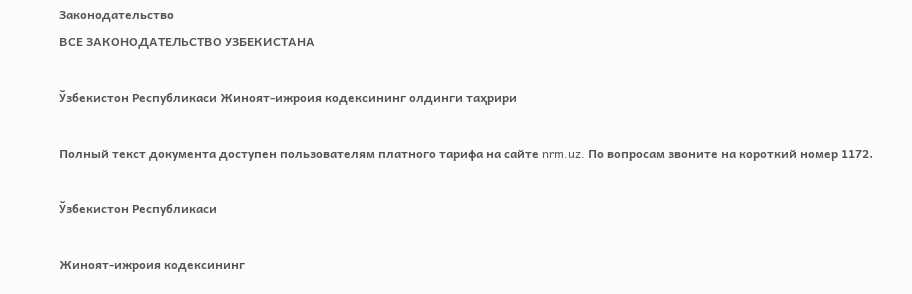Законодательство
ВСЕ ЗАКОНОДАТЕЛЬСТВО УЗБЕКИСТАНА

Ўзбекистон Республикаси Жиноят-ижроия кодексининг олдинги таҳрири

Полный текст документа доступен пользователям платного тарифа на сайте nrm.uz. По вопросам звоните на короткий номер 1172.

Ўзбекистон Республикаси

Жиноят-ижроия кодексининг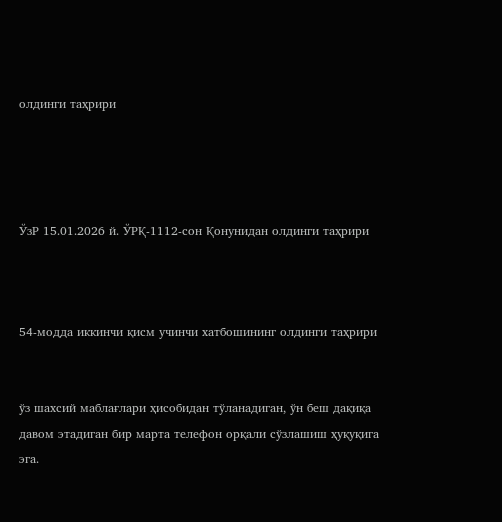олдинги таҳрири




ЎзР 15.01.2026 й. ЎРҚ-1112-сон Қонунидан олдинги таҳрири



54-модда иккинчи қисм учинчи хатбошининг олдинги таҳрири


ўз шахсий маблағлари ҳисобидан тўланадиган, ўн беш дақиқа давом этадиган бир марта телефон орқали сўзлашиш ҳуқуқига эга.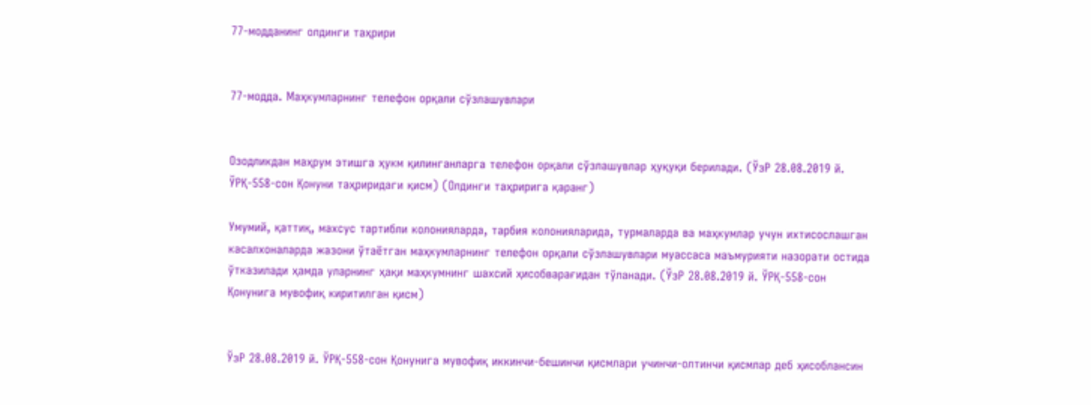77-модданинг олдинги таҳрири


77-модда. Маҳкумларнинг телефон орқали сўзлашувлари


Озодликдан маҳрум этишга ҳукм қилинганларга телефон орқали сўзлашувлар ҳуқуқи берилади. (ЎзР 28.08.2019 й. ЎРҚ-558-сон Қонуни таҳриридаги қисм) (Олдинги таҳририга қаранг)

Умумий, қаттиқ, махсус тартибли колонияларда, тарбия колонияларида, турмаларда ва маҳкумлар учун ихтисослашган касалхоналарда жазони ўтаётган маҳкумларнинг телефон орқали сўзлашувлари муассаса маъмурияти назорати остида ўтказилади ҳамда уларнинг ҳақи маҳкумнинг шахсий ҳисобварағидан тўланади. (ЎзР 28.08.2019 й. ЎРҚ-558-сон Қонунига мувофиқ киритилган қисм)


ЎзР 28.08.2019 й. ЎРҚ-558-сон Қонунига мувофиқ иккинчи-бешинчи қисмлари учинчи-олтинчи қисмлар деб ҳисоблансин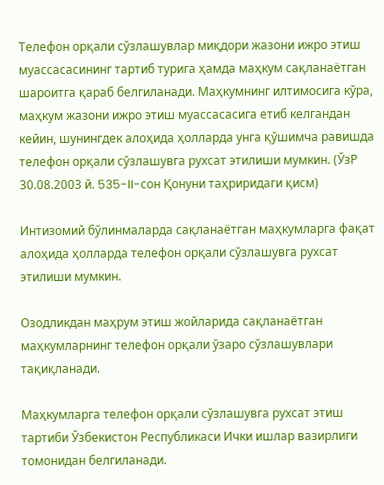Телефон орқали сўзлашувлар миқдори жазони ижро этиш муассасасининг тартиб турига ҳамда маҳкум сақланаётган шароитга қараб белгиланади. Маҳкумнинг илтимосига кўра, маҳкум жазони ижро этиш муассасасига етиб келгандан кейин, шунингдек алоҳида ҳолларда унга қўшимча равишда телефон орқали сўзлашувга рухсат этилиши мумкин. (ЎзР 30.08.2003 й. 535-II-сон Қонуни таҳриридаги қисм)

Интизомий бўлинмаларда сақланаётган маҳкумларга фақат алоҳида ҳолларда телефон орқали сўзлашувга рухсат этилиши мумкин.

Озодликдан маҳрум этиш жойларида сақланаётган маҳкумларнинг телефон орқали ўзаро сўзлашувлари тақиқланади.

Маҳкумларга телефон орқали сўзлашувга рухсат этиш тартиби Ўзбекистон Республикаси Ички ишлар вазирлиги томонидан белгиланади.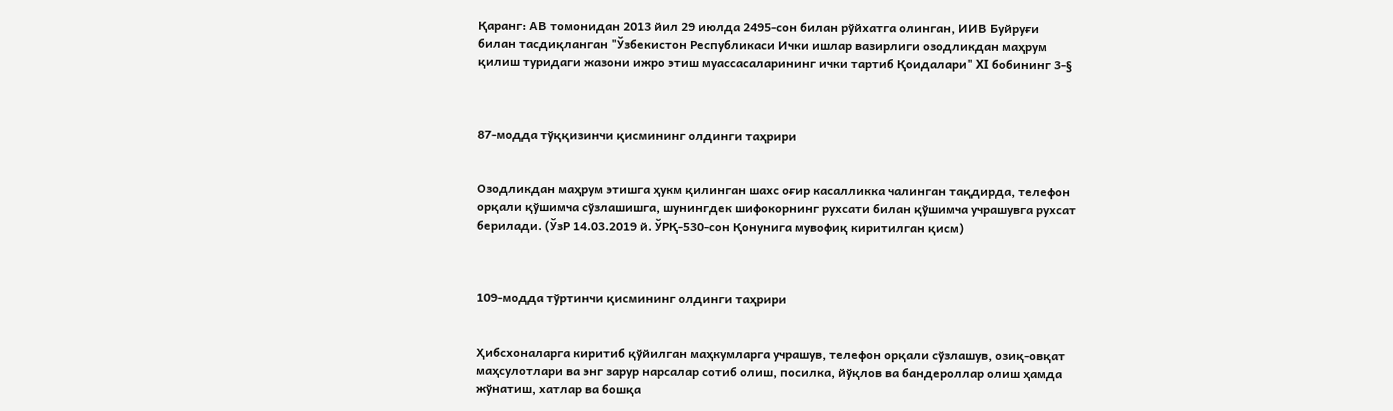Қаранг: АВ томонидан 2013 йил 29 июлда 2495-сон билан рўйхатга олинган, ИИВ Буйруғи билан тасдиқланган "Ўзбекистон Республикаси Ички ишлар вазирлиги озодликдан маҳрум қилиш туридаги жазони ижро этиш муассасаларининг ички тартиб Қоидалари" XI бобининг 3-§



87-модда тўққизинчи қисмининг олдинги таҳрири


Озодликдан маҳрум этишга ҳукм қилинган шахс оғир касалликка чалинган тақдирда, телефон орқали қўшимча сўзлашишга, шунингдек шифокорнинг рухсати билан қўшимча учрашувга рухсат берилади. (ЎзР 14.03.2019 й. ЎРҚ-530-сон Қонунига мувофиқ киритилган қисм)



109-модда тўртинчи қисмининг олдинги таҳрири


Ҳибсхоналарга киритиб қўйилган маҳкумларга учрашув, телефон орқали сўзлашув, озиқ-овқат маҳсулотлари ва энг зарур нарсалар сотиб олиш, посилка, йўқлов ва бандероллар олиш ҳамда жўнатиш, хатлар ва бошқа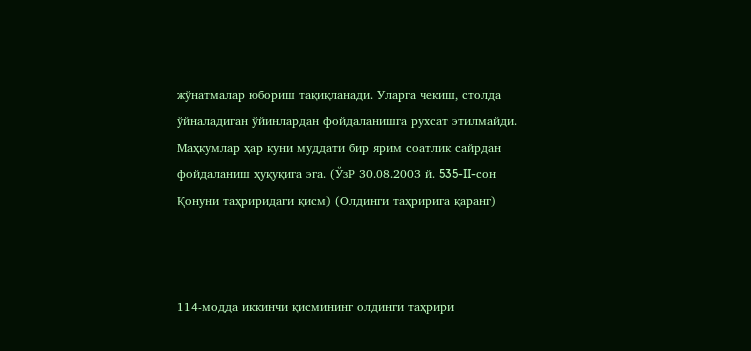жўнатмалар юбориш тақиқланади. Уларга чекиш, столда ўйналадиган ўйинлардан фойдаланишга рухсат этилмайди. Маҳкумлар ҳар куни муддати бир ярим соатлик сайрдан фойдаланиш ҳуқуқига эга. (ЎзР 30.08.2003 й. 535-II-сон Қонуни таҳриридаги қисм) (Олдинги таҳририга қаранг)



114-модда иккинчи қисмининг олдинги таҳрири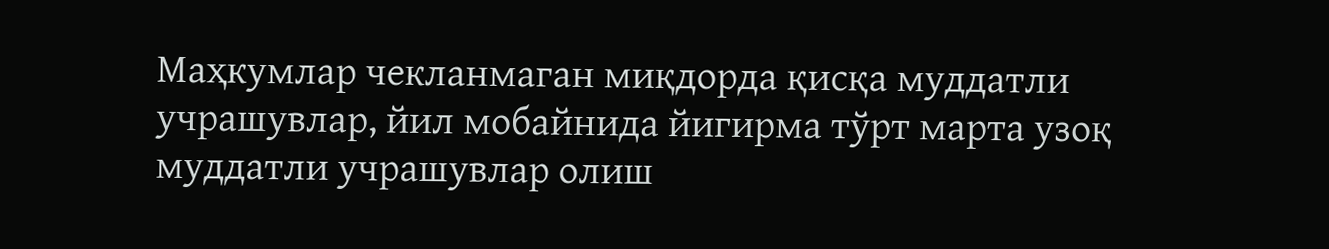Маҳкумлар чекланмаган миқдорда қисқа муддатли учрашувлар, йил мобайнида йигирма тўрт марта узоқ муддатли учрашувлар олиш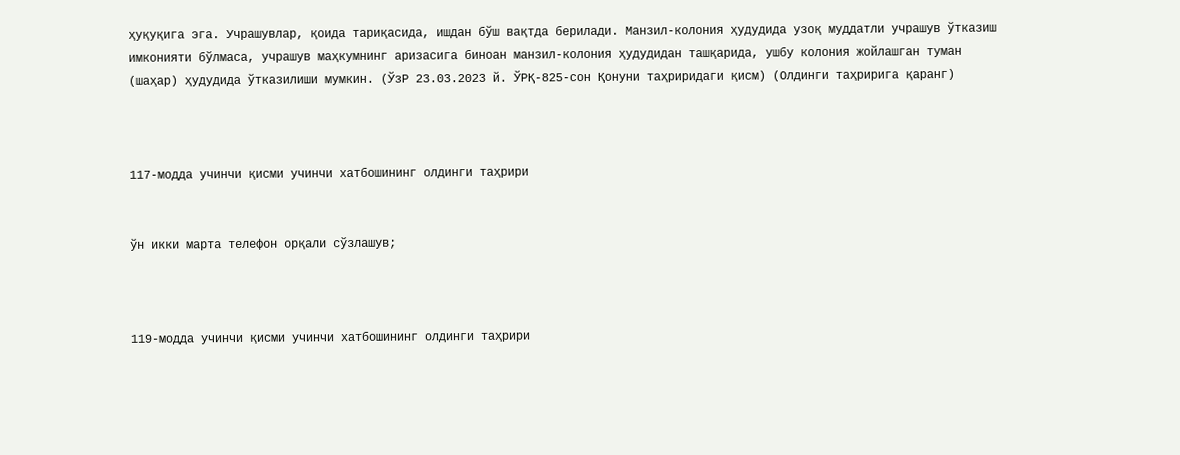ҳуқуқига эга. Учрашувлар, қоида тариқасида, ишдан бўш вақтда берилади. Манзил-колония ҳудудида узоқ муддатли учрашув ўтказиш имконияти бўлмаса, учрашув маҳкумнинг аризасига биноан манзил-колония ҳудудидан ташқарида, ушбу колония жойлашган туман (шаҳар) ҳудудида ўтказилиши мумкин. (ЎзР 23.03.2023 й. ЎРҚ-825-сон Қонуни таҳриридаги қисм) (Олдинги таҳририга қаранг)



117-модда учинчи қисми учинчи хатбошининг олдинги таҳрири


ўн икки марта телефон орқали сўзлашув;



119-модда учинчи қисми учинчи хатбошининг олдинги таҳрири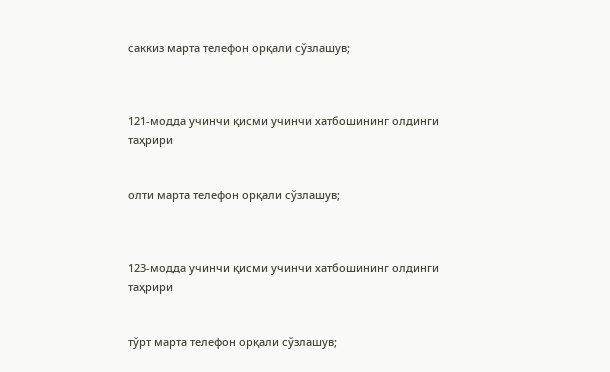саккиз марта телефон орқали сўзлашув;



121-модда учинчи қисми учинчи хатбошининг олдинги таҳрири


олти марта телефон орқали сўзлашув;



123-модда учинчи қисми учинчи хатбошининг олдинги таҳрири


тўрт марта телефон орқали сўзлашув;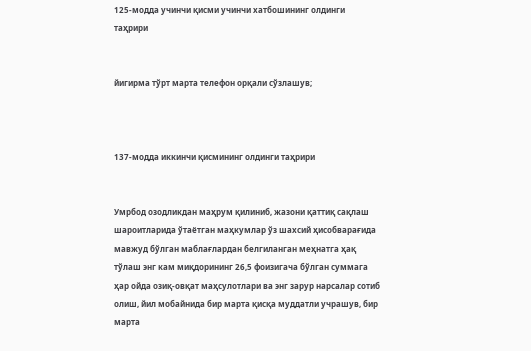125-модда учинчи қисми учинчи хатбошининг олдинги таҳрири


йигирма тўрт марта телефон орқали сўзлашув;



137-модда иккинчи қисмининг олдинги таҳрири


Умрбод озодликдан маҳрум қилиниб, жазони қаттиқ сақлаш шароитларида ўтаётган маҳкумлар ўз шахсий ҳисобварағида мавжуд бўлган маблағлардан белгиланган меҳнатга ҳақ тўлаш энг кам миқдорининг 26,5 фоизигача бўлган суммага ҳар ойда озиқ-овқат маҳсулотлари ва энг зарур нарсалар сотиб олиш, йил мобайнида бир марта қисқа муддатли учрашув, бир марта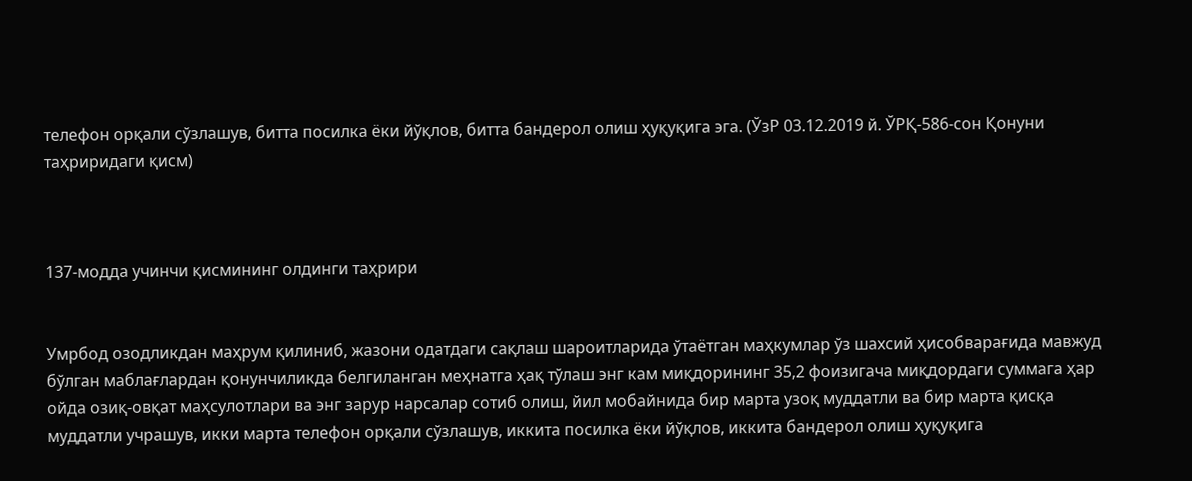телефон орқали сўзлашув, битта посилка ёки йўқлов, битта бандерол олиш ҳуқуқига эга. (ЎзР 03.12.2019 й. ЎРҚ-586-сон Қонуни таҳриридаги қисм)



137-модда учинчи қисмининг олдинги таҳрири


Умрбод озодликдан маҳрум қилиниб, жазони одатдаги сақлаш шароитларида ўтаётган маҳкумлар ўз шахсий ҳисобварағида мавжуд бўлган маблағлардан қонунчиликда белгиланган меҳнатга ҳақ тўлаш энг кам миқдорининг 35,2 фоизигача миқдордаги суммага ҳар ойда озиқ-овқат маҳсулотлари ва энг зарур нарсалар сотиб олиш, йил мобайнида бир марта узоқ муддатли ва бир марта қисқа муддатли учрашув, икки марта телефон орқали сўзлашув, иккита посилка ёки йўқлов, иккита бандерол олиш ҳуқуқига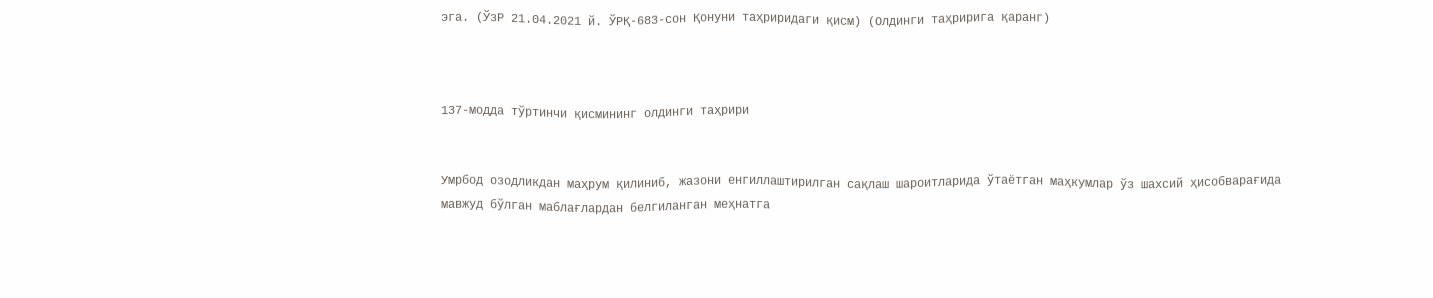эга. (ЎзР 21.04.2021 й. ЎРҚ-683-сон Қонуни таҳриридаги қисм) (Олдинги таҳририга қаранг)



137-модда тўртинчи қисмининг олдинги таҳрири


Умрбод озодликдан маҳрум қилиниб, жазони енгиллаштирилган сақлаш шароитларида ўтаётган маҳкумлар ўз шахсий ҳисобварағида мавжуд бўлган маблағлардан белгиланган меҳнатга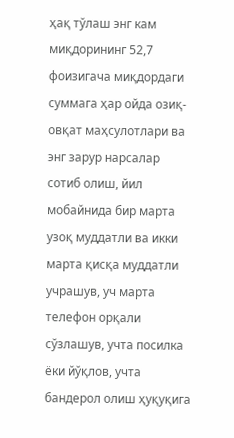ҳақ тўлаш энг кам миқдорининг 52,7 фоизигача миқдордаги суммага ҳар ойда озиқ-овқат маҳсулотлари ва энг зарур нарсалар сотиб олиш, йил мобайнида бир марта узоқ муддатли ва икки марта қисқа муддатли учрашув, уч марта телефон орқали сўзлашув, учта посилка ёки йўқлов, учта бандерол олиш ҳуқуқига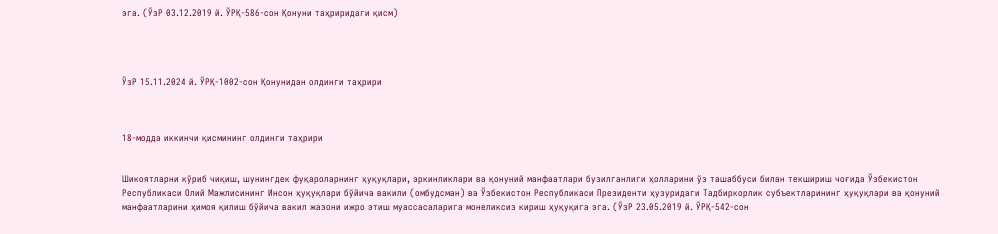эга. (ЎзР 03.12.2019 й. ЎРҚ-586-сон Қонуни таҳриридаги қисм)




ЎзР 15.11.2024 й. ЎРҚ-1002-сон Қонунидан олдинги таҳрири



18-модда иккинчи қисмининг олдинги таҳрири


Шикоятларни кўриб чиқиш, шунингдек фуқароларнинг ҳуқуқлари, эркинликлари ва қонуний манфаатлари бузилганлиги ҳолларини ўз ташаббуси билан текшириш чоғида Ўзбекистон Республикаси Олий Мажлисининг Инсон ҳуқуқлари бўйича вакили (омбудсман) ва Ўзбекистон Республикаси Президенти ҳузуридаги Тадбиркорлик субъектларининг ҳуқуқлари ва қонуний манфаатларини ҳимоя қилиш бўйича вакил жазони ижро этиш муассасаларига монеликсиз кириш ҳуқуқига эга. (ЎзР 23.05.2019 й. ЎРҚ-542-сон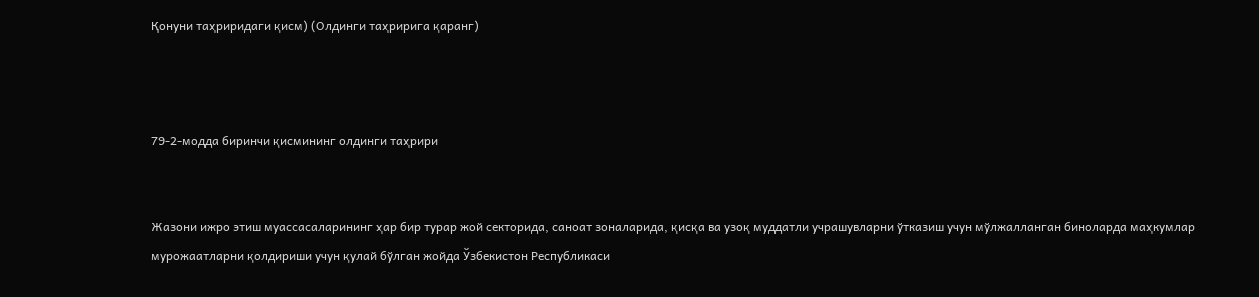Қонуни таҳриридаги қисм) (Олдинги таҳририга қаранг)



79-2-модда биринчи қисмининг олдинги таҳрири


Жазони ижро этиш муассасаларининг ҳар бир турар жой секторида, саноат зоналарида, қисқа ва узоқ муддатли учрашувларни ўтказиш учун мўлжалланган биноларда маҳкумлар мурожаатларни қолдириши учун қулай бўлган жойда Ўзбекистон Республикаси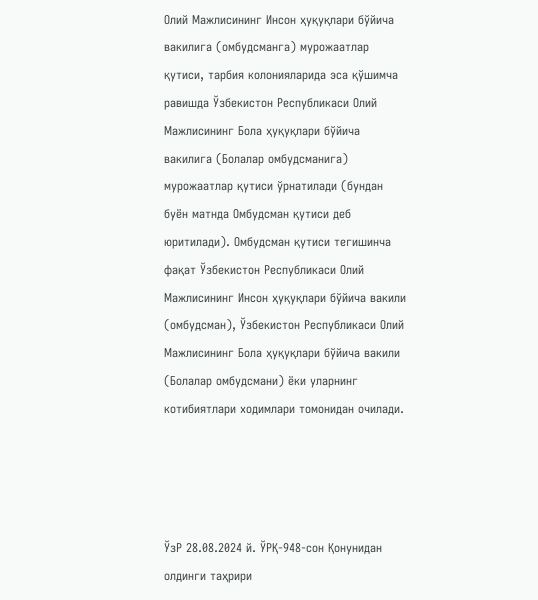Олий Мажлисининг Инсон ҳуқуқлари бўйича вакилига (омбудсманга) мурожаатлар қутиси, тарбия колонияларида эса қўшимча равишда Ўзбекистон Республикаси Олий Мажлисининг Бола ҳуқуқлари бўйича вакилига (Болалар омбудсманига) мурожаатлар қутиси ўрнатилади (бундан буён матнда Омбудсман қутиси деб юритилади). Омбудсман қутиси тегишинча фақат Ўзбекистон Республикаси Олий Мажлисининг Инсон ҳуқуқлари бўйича вакили (омбудсман), Ўзбекистон Республикаси Олий Мажлисининг Бола ҳуқуқлари бўйича вакили (Болалар омбудсмани) ёки уларнинг котибиятлари ходимлари томонидан очилади.




ЎзР 28.08.2024 й. ЎРҚ-948-сон Қонунидан олдинги таҳрири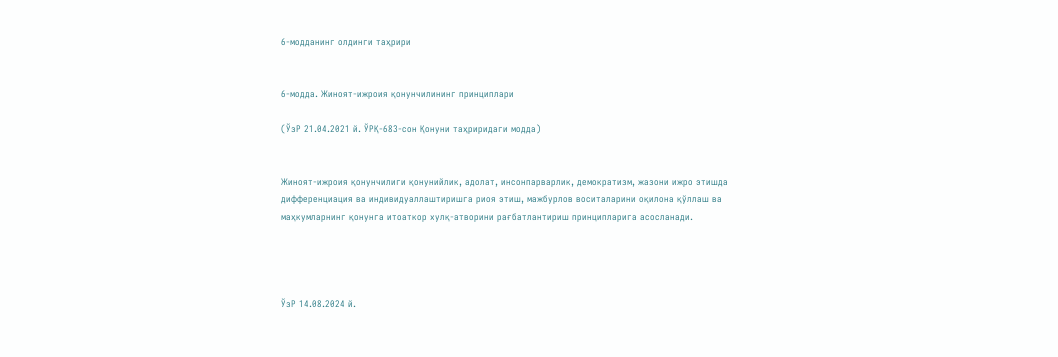6-модданинг олдинги таҳрири


6-модда. Жиноят-ижроия қонунчилининг принциплари

(ЎзР 21.04.2021 й. ЎРҚ-683-сон Қонуни таҳриридаги модда)


Жиноят-ижроия қонунчилиги қонунийлик, адолат, инсонпарварлик, демократизм, жазони ижро этишда дифференциация ва индивидуаллаштиришга риоя этиш, мажбурлов воситаларини оқилона қўллаш ва маҳкумларнинг қонунга итоаткор хулқ-атворини рағбатлантириш принципларига асосланади.




ЎзР 14.08.2024 й.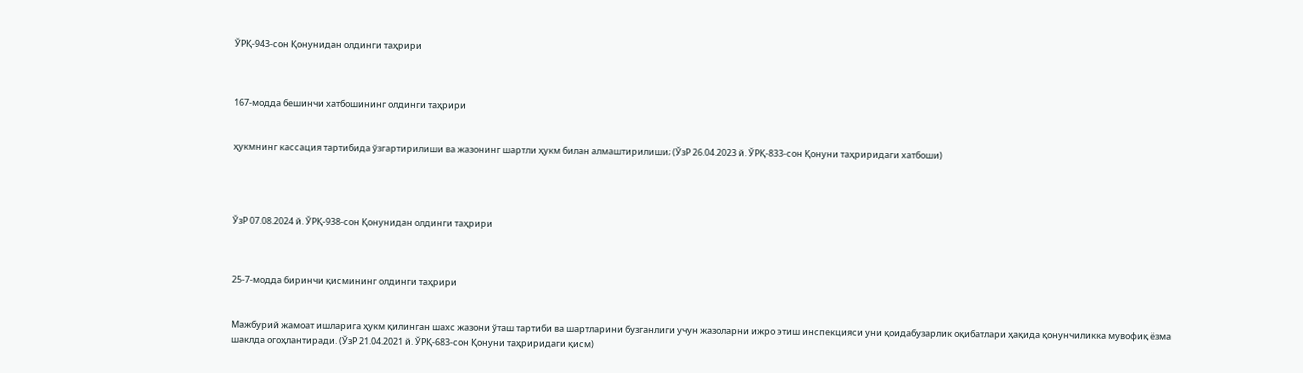ЎРҚ-943-сон Қонунидан олдинги таҳрири



167-модда бешинчи хатбошининг олдинги таҳрири


ҳукмнинг кассация тартибида ўзгартирилиши ва жазонинг шартли ҳукм билан алмаштирилиши; (ЎзР 26.04.2023 й. ЎРҚ-833-сон Қонуни таҳриридаги хатбоши)




ЎзР 07.08.2024 й. ЎРҚ-938-сон Қонунидан олдинги таҳрири



25-7-модда биринчи қисмининг олдинги таҳрири


Мажбурий жамоат ишларига ҳукм қилинган шахс жазони ўташ тартиби ва шартларини бузганлиги учун жазоларни ижро этиш инспекцияси уни қоидабузарлик оқибатлари ҳақида қонунчиликка мувофиқ ёзма шаклда огоҳлантиради. (ЎзР 21.04.2021 й. ЎРҚ-683-сон Қонуни таҳриридаги қисм)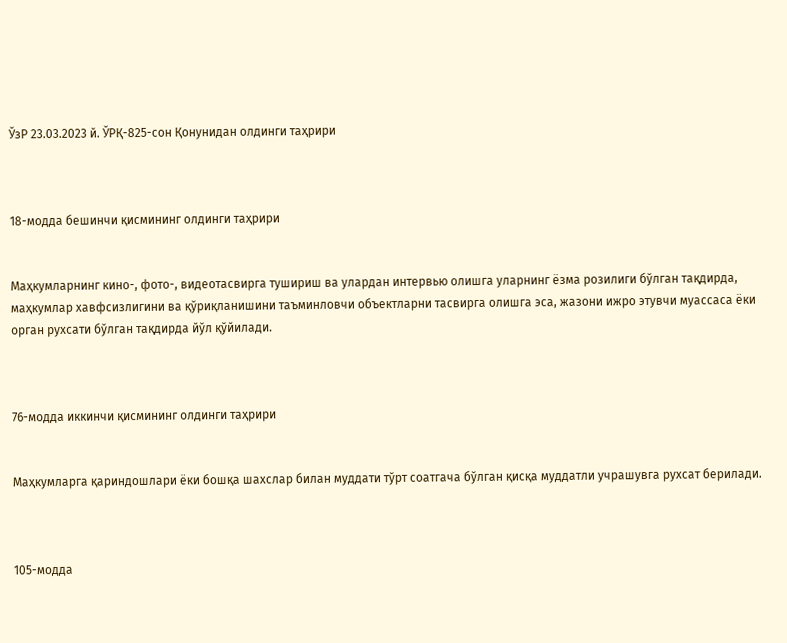ЎзР 23.03.2023 й. ЎРҚ-825-сон Қонунидан олдинги таҳрири



18-модда бешинчи қисмининг олдинги таҳрири


Маҳкумларнинг кино-, фото-, видеотасвирга тушириш ва улардан интервью олишга уларнинг ёзма розилиги бўлган тақдирда, маҳкумлар хавфсизлигини ва қўриқланишини таъминловчи объектларни тасвирга олишга эса, жазони ижро этувчи муассаса ёки орган рухсати бўлган тақдирда йўл қўйилади.



76-модда иккинчи қисмининг олдинги таҳрири


Маҳкумларга қариндошлари ёки бошқа шахслар билан муддати тўрт соатгача бўлган қисқа муддатли учрашувга рухсат берилади.



105-модда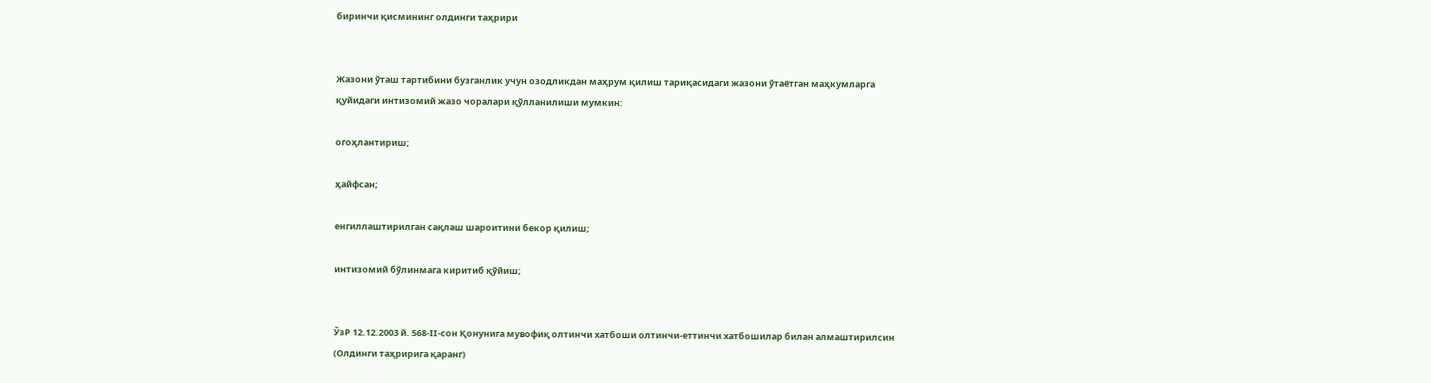биринчи қисмининг олдинги таҳрири


Жазони ўташ тартибини бузганлик учун озодликдан маҳрум қилиш тариқасидаги жазони ўтаётган маҳкумларга қуйидаги интизомий жазо чоралари қўлланилиши мумкин:

огоҳлантириш;

ҳайфсан;

енгиллаштирилган сақлаш шароитини бекор қилиш;

интизомий бўлинмага киритиб қўйиш;


ЎзР 12.12.2003 й. 568-II-сон Қонунига мувофиқ олтинчи хатбоши олтинчи-еттинчи хатбошилар билан алмаштирилсин (Олдинги таҳририга қаранг)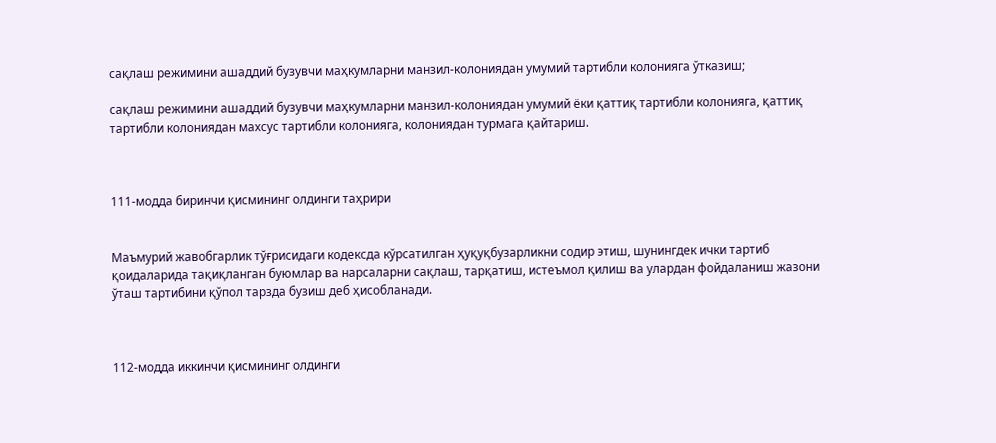сақлаш режимини ашаддий бузувчи маҳкумларни манзил-колониядан умумий тартибли колонияга ўтказиш;

сақлаш режимини ашаддий бузувчи маҳкумларни манзил-колониядан умумий ёки қаттиқ тартибли колонияга, қаттиқ тартибли колониядан махсус тартибли колонияга, колониядан турмага қайтариш.



111-модда биринчи қисмининг олдинги таҳрири


Маъмурий жавобгарлик тўғрисидаги кодексда кўрсатилган ҳуқуқбузарликни содир этиш, шунингдек ички тартиб қоидаларида тақиқланган буюмлар ва нарсаларни сақлаш, тарқатиш, истеъмол қилиш ва улардан фойдаланиш жазони ўташ тартибини қўпол тарзда бузиш деб ҳисобланади.



112-модда иккинчи қисмининг олдинги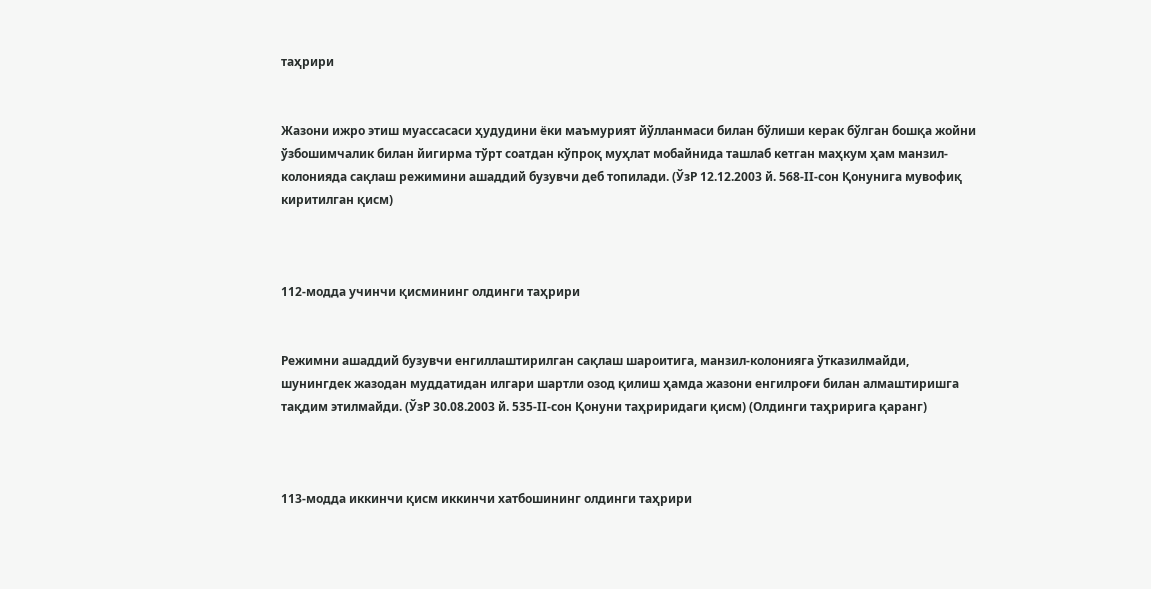таҳрири


Жазони ижро этиш муассасаси ҳудудини ёки маъмурият йўлланмаси билан бўлиши керак бўлган бошқа жойни ўзбошимчалик билан йигирма тўрт соатдан кўпроқ муҳлат мобайнида ташлаб кетган маҳкум ҳам манзил-колонияда сақлаш режимини ашаддий бузувчи деб топилади. (ЎзР 12.12.2003 й. 568-II-сон Қонунига мувофиқ киритилган қисм)



112-модда учинчи қисмининг олдинги таҳрири


Режимни ашаддий бузувчи енгиллаштирилган сақлаш шароитига, манзил-колонияга ўтказилмайди, шунингдек жазодан муддатидан илгари шартли озод қилиш ҳамда жазони енгилроғи билан алмаштиришга тақдим этилмайди. (ЎзР 30.08.2003 й. 535-II-сон Қонуни таҳриридаги қисм) (Олдинги таҳририга қаранг)



113-модда иккинчи қисм иккинчи хатбошининг олдинги таҳрири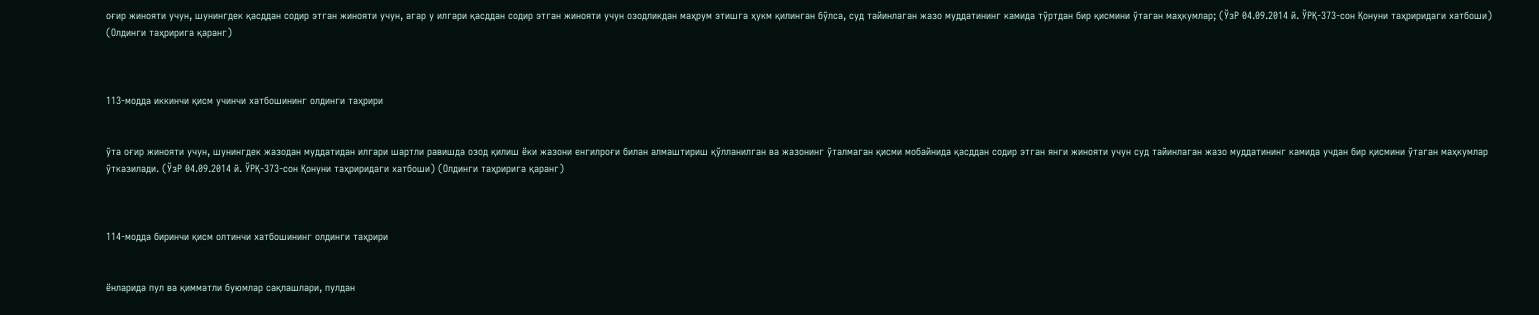оғир жинояти учун, шунингдек қасддан содир этган жинояти учун, агар у илгари қасддан содир этган жинояти учун озодликдан маҳрум этишга ҳукм қилинган бўлса, суд тайинлаган жазо муддатининг камида тўртдан бир қисмини ўтаган маҳкумлар; (ЎзР 04.09.2014 й. ЎРҚ-373-сон Қонуни таҳриридаги хатбоши) (Олдинги таҳририга қаранг)



113-модда иккинчи қисм учинчи хатбошининг олдинги таҳрири


ўта оғир жинояти учун, шунингдек жазодан муддатидан илгари шартли равишда озод қилиш ёки жазони енгилроғи билан алмаштириш қўлланилган ва жазонинг ўталмаган қисми мобайнида қасддан содир этган янги жинояти учун суд тайинлаган жазо муддатининг камида учдан бир қисмини ўтаган маҳкумлар ўтказилади. (ЎзР 04.09.2014 й. ЎРҚ-373-сон Қонуни таҳриридаги хатбоши) (Олдинги таҳририга қаранг)



114-модда биринчи қисм олтинчи хатбошининг олдинги таҳрири


ёнларида пул ва қимматли буюмлар сақлашлари, пулдан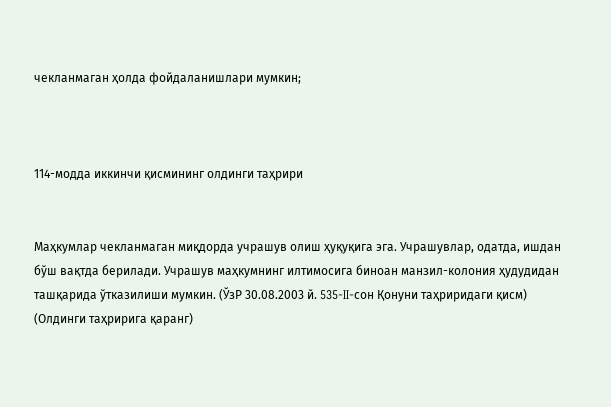чекланмаган ҳолда фойдаланишлари мумкин;



114-модда иккинчи қисмининг олдинги таҳрири


Маҳкумлар чекланмаган миқдорда учрашув олиш ҳуқуқига эга. Учрашувлар, одатда, ишдан бўш вақтда берилади. Учрашув маҳкумнинг илтимосига биноан манзил-колония ҳудудидан ташқарида ўтказилиши мумкин. (ЎзР 30.08.2003 й. 535-II-сон Қонуни таҳриридаги қисм) (Олдинги таҳририга қаранг)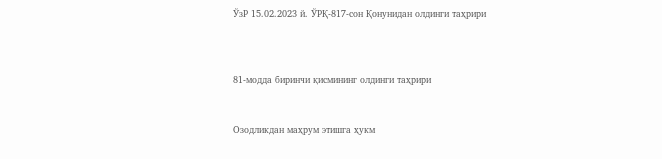ЎзР 15.02.2023 й. ЎРҚ-817-сон Қонунидан олдинги таҳрири



81-модда биринчи қисмининг олдинги таҳрири


Озодликдан маҳрум этишга ҳукм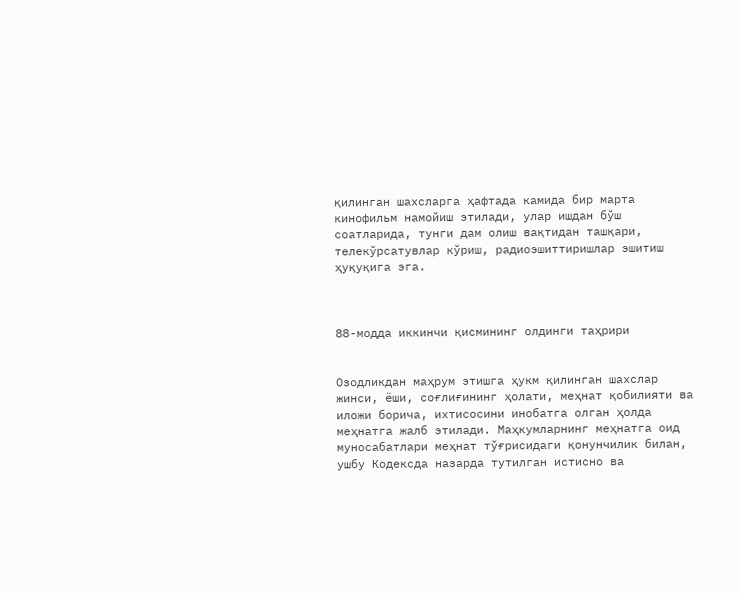қилинган шахсларга ҳафтада камида бир марта кинофильм намойиш этилади, улар ишдан бўш соатларида, тунги дам олиш вақтидан ташқари, телекўрсатувлар кўриш, радиоэшиттиришлар эшитиш ҳуқуқига эга.



88-модда иккинчи қисмининг олдинги таҳрири


Озодликдан маҳрум этишга ҳукм қилинган шахслар жинси, ёши, соғлиғининг ҳолати, меҳнат қобилияти ва иложи борича, ихтисосини инобатга олган ҳолда меҳнатга жалб этилади. Маҳкумларнинг меҳнатга оид муносабатлари меҳнат тўғрисидаги қонунчилик билан, ушбу Кодексда назарда тутилган истисно ва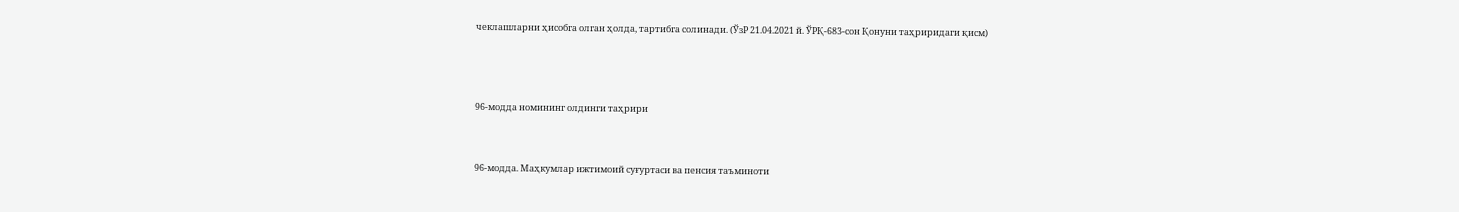чеклашларни ҳисобга олган ҳолда, тартибга солинади. (ЎзР 21.04.2021 й. ЎРҚ-683-сон Қонуни таҳриридаги қисм)



96-модда номининг олдинги таҳрири


96-модда. Маҳкумлар ижтимоий суғуртаси ва пенсия таъминоти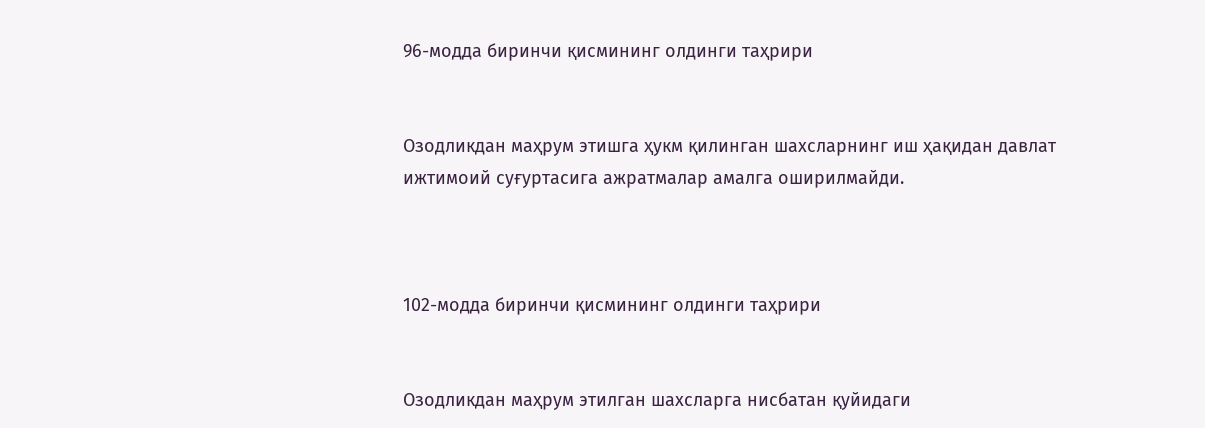96-модда биринчи қисмининг олдинги таҳрири


Озодликдан маҳрум этишга ҳукм қилинган шахсларнинг иш ҳақидан давлат ижтимоий суғуртасига ажратмалар амалга оширилмайди.



102-модда биринчи қисмининг олдинги таҳрири


Озодликдан маҳрум этилган шахсларга нисбатан қуйидаги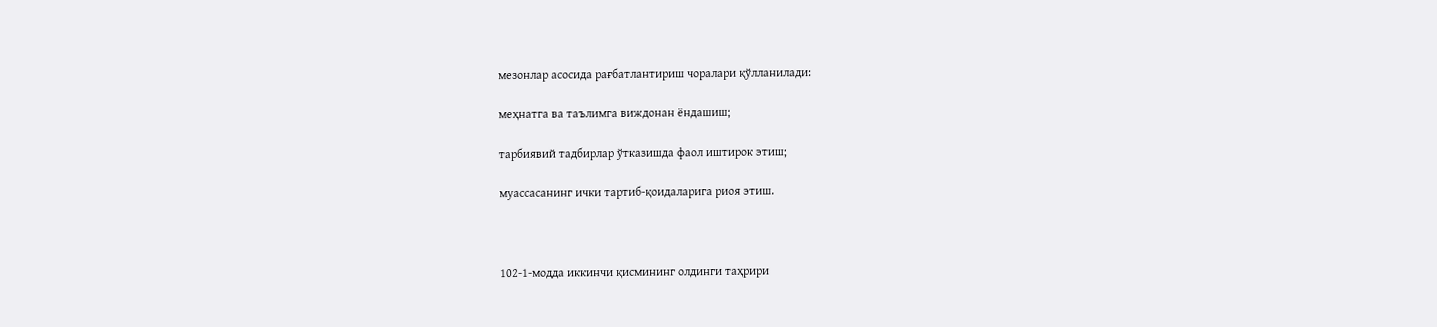мезонлар асосида рағбатлантириш чоралари қўлланилади:

меҳнатга ва таълимга виждонан ёндашиш;

тарбиявий тадбирлар ўтказишда фаол иштирок этиш;

муассасанинг ички тартиб-қоидаларига риоя этиш.



102-1-модда иккинчи қисмининг олдинги таҳрири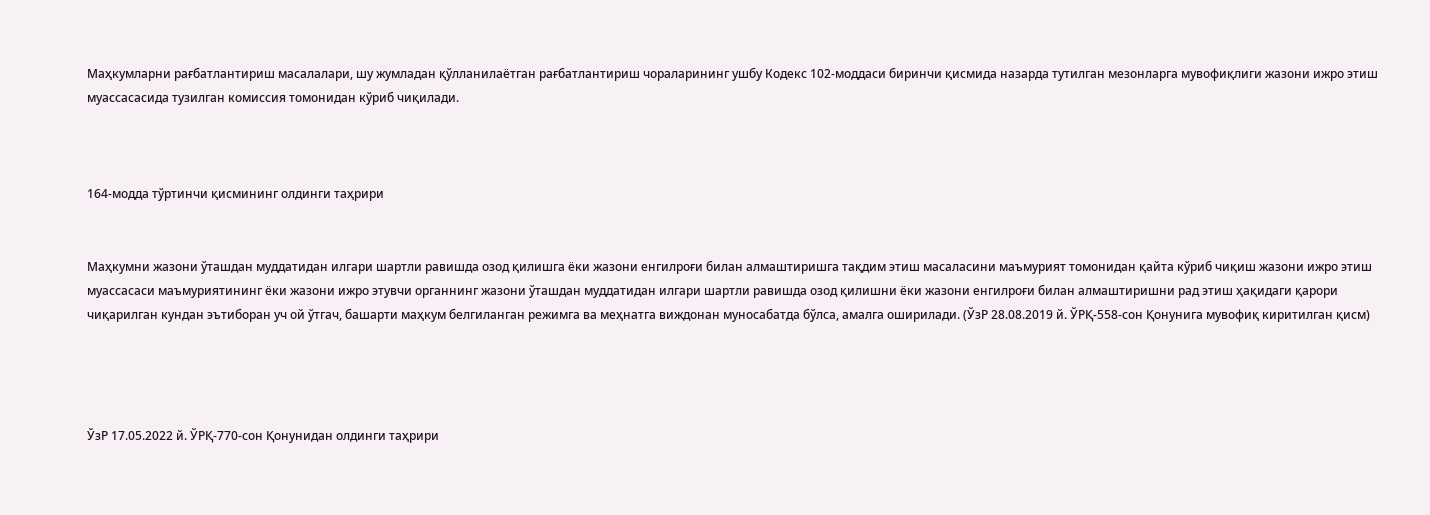Маҳкумларни рағбатлантириш масалалари, шу жумладан қўлланилаётган рағбатлантириш чораларининг ушбу Кодекс 102-моддаси биринчи қисмида назарда тутилган мезонларга мувофиқлиги жазони ижро этиш муассасасида тузилган комиссия томонидан кўриб чиқилади.



164-модда тўртинчи қисмининг олдинги таҳрири


Маҳкумни жазони ўташдан муддатидан илгари шартли равишда озод қилишга ёки жазони енгилроғи билан алмаштиришга тақдим этиш масаласини маъмурият томонидан қайта кўриб чиқиш жазони ижро этиш муассасаси маъмуриятининг ёки жазони ижро этувчи органнинг жазони ўташдан муддатидан илгари шартли равишда озод қилишни ёки жазони енгилроғи билан алмаштиришни рад этиш ҳақидаги қарори чиқарилган кундан эътиборан уч ой ўтгач, башарти маҳкум белгиланган режимга ва меҳнатга виждонан муносабатда бўлса, амалга оширилади. (ЎзР 28.08.2019 й. ЎРҚ-558-сон Қонунига мувофиқ киритилган қисм)




ЎзР 17.05.2022 й. ЎРҚ-770-сон Қонунидан олдинги таҳрири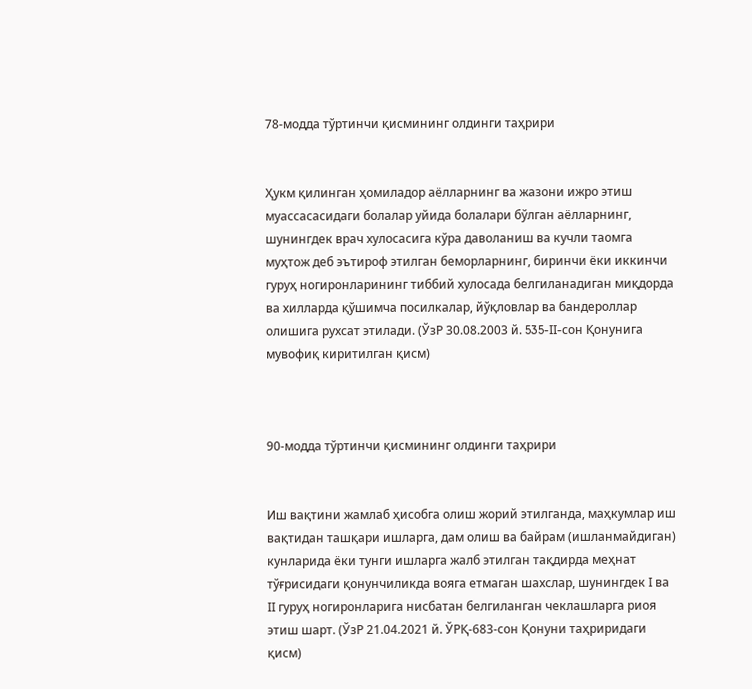78-модда тўртинчи қисмининг олдинги таҳрири


Ҳукм қилинган ҳомиладор аёлларнинг ва жазони ижро этиш муассасасидаги болалар уйида болалари бўлган аёлларнинг, шунингдек врач хулосасига кўра даволаниш ва кучли таомга муҳтож деб эътироф этилган беморларнинг, биринчи ёки иккинчи гуруҳ ногиронларининг тиббий хулосада белгиланадиган миқдорда ва хилларда қўшимча посилкалар, йўқловлар ва бандероллар олишига рухсат этилади. (ЎзР 30.08.2003 й. 535-II-сон Қонунига мувофиқ киритилган қисм)



90-модда тўртинчи қисмининг олдинги таҳрири


Иш вақтини жамлаб ҳисобга олиш жорий этилганда, маҳкумлар иш вақтидан ташқари ишларга, дам олиш ва байрам (ишланмайдиган) кунларида ёки тунги ишларга жалб этилган тақдирда меҳнат тўғрисидаги қонунчиликда вояга етмаган шахслар, шунингдек I ва II гуруҳ ногиронларига нисбатан белгиланган чеклашларга риоя этиш шарт. (ЎзР 21.04.2021 й. ЎРҚ-683-сон Қонуни таҳриридаги қисм)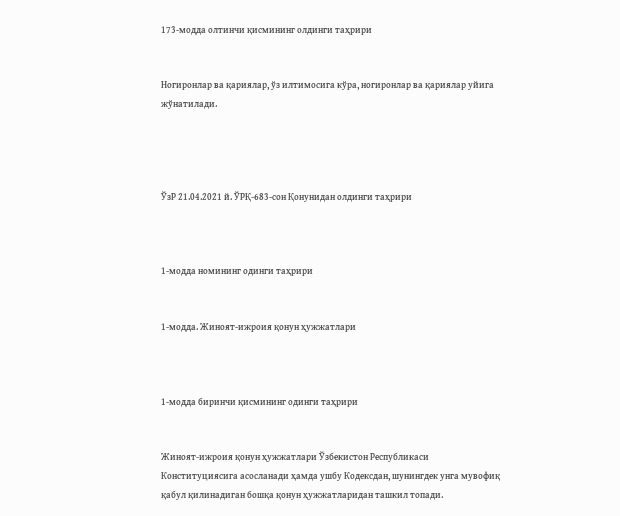173-модда олтинчи қисмининг олдинги таҳрири


Ногиронлар ва қариялар, ўз илтимосига кўра, ногиронлар ва қариялар уйига жўнатилади.




ЎзР 21.04.2021 й. ЎРҚ-683-сон Қонунидан олдинги таҳрири



1-модда номининг одинги таҳрири


1-модда. Жиноят-ижроия қонун ҳужжатлари



1-модда биринчи қисмининг одинги таҳрири


Жиноят-ижроия қонун ҳужжатлари Ўзбекистон Республикаси Конституциясига асосланади ҳамда ушбу Кодексдан, шунингдек унга мувофиқ қабул қилинадиган бошқа қонун ҳужжатларидан ташкил топади.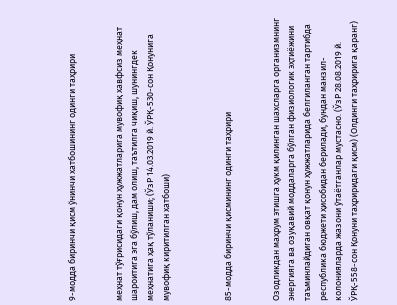9-модда биринчи қисм ўнинчи хатбошининг одинги таҳрири


меҳнат тўғрисидаги қонун ҳужжатларига мувофиқ хавфсиз меҳнат шароитига эга бўлиш, дам олиш, таътилга чиқиш, шунингдек меҳнатига ҳақ тўланиши; (ЎзР 14.03.2019 й. ЎРҚ-530-сон Қонунига мувофиқ киритилган хатбоши)



85-модда биринчи қисмининг одинги таҳрири


Озодликдан маҳрум этишга ҳукм қилинган шахсларга организмнинг энергияга ва озуқавий моддаларга бўлган физиологик эҳтиёжини таъминлайдиган овқат қонун ҳужжатларида белгиланган тартибда республика бюджети ҳисобидан берилади, бундан манзил-колонияларда жазони ўтаётганлар мустасно. (ЎзР 28.08.2019 й. ЎРҚ-558-сон Қонуни таҳриридаги қисм) (Олдинги таҳририга қаранг)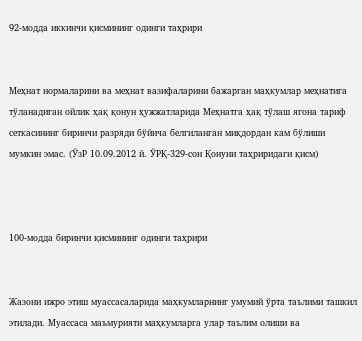92-модда иккинчи қисмининг одинги таҳрири


Меҳнат нормаларини ва меҳнат вазифаларини бажарган маҳкумлар меҳнатига тўланадиган ойлик ҳақ қонун ҳужжатларида Меҳнатга ҳақ тўлаш ягона тариф сеткасининг биринчи разряди бўйича белгиланган миқдордан кам бўлиши мумкин эмас. (ЎзР 10.09.2012 й. ЎРҚ-329-сон Қонуни таҳриридаги қисм)



100-модда биринчи қисмининг одинги таҳрири


Жазони ижро этиш муассасаларида маҳкумларнинг умумий ўрта таълими ташкил этилади. Муассаса маъмурияти маҳкумларга улар таълим олиши ва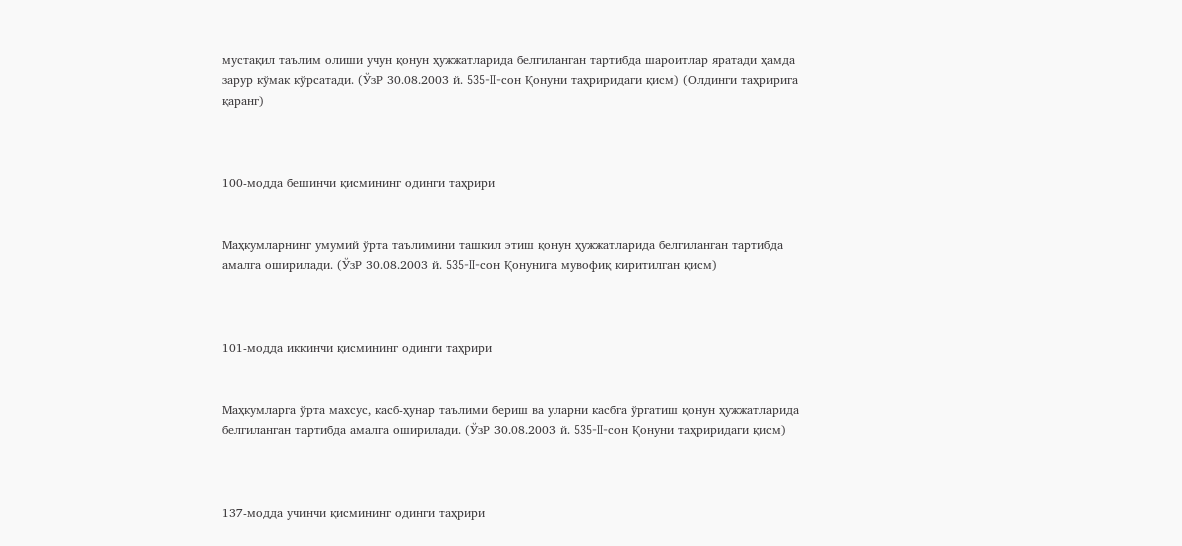мустақил таълим олиши учун қонун ҳужжатларида белгиланган тартибда шароитлар яратади ҳамда зарур кўмак кўрсатади. (ЎзР 30.08.2003 й. 535-II-сон Қонуни таҳриридаги қисм) (Олдинги таҳририга қаранг)



100-модда бешинчи қисмининг одинги таҳрири


Маҳкумларнинг умумий ўрта таълимини ташкил этиш қонун ҳужжатларида белгиланган тартибда амалга оширилади. (ЎзР 30.08.2003 й. 535-II-сон Қонунига мувофиқ киритилган қисм)



101-модда иккинчи қисмининг одинги таҳрири


Маҳкумларга ўрта махсус, касб-ҳунар таълими бериш ва уларни касбга ўргатиш қонун ҳужжатларида белгиланган тартибда амалга оширилади. (ЎзР 30.08.2003 й. 535-II-сон Қонуни таҳриридаги қисм)



137-модда учинчи қисмининг одинги таҳрири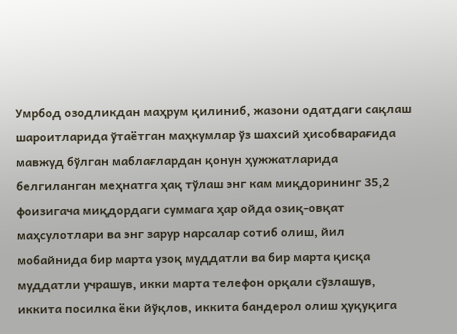Умрбод озодликдан маҳрум қилиниб, жазони одатдаги сақлаш шароитларида ўтаётган маҳкумлар ўз шахсий ҳисобварағида мавжуд бўлган маблағлардан қонун ҳужжатларида белгиланган меҳнатга ҳақ тўлаш энг кам миқдорининг 35,2 фоизигача миқдордаги суммага ҳар ойда озиқ-овқат маҳсулотлари ва энг зарур нарсалар сотиб олиш, йил мобайнида бир марта узоқ муддатли ва бир марта қисқа муддатли учрашув, икки марта телефон орқали сўзлашув, иккита посилка ёки йўқлов, иккита бандерол олиш ҳуқуқига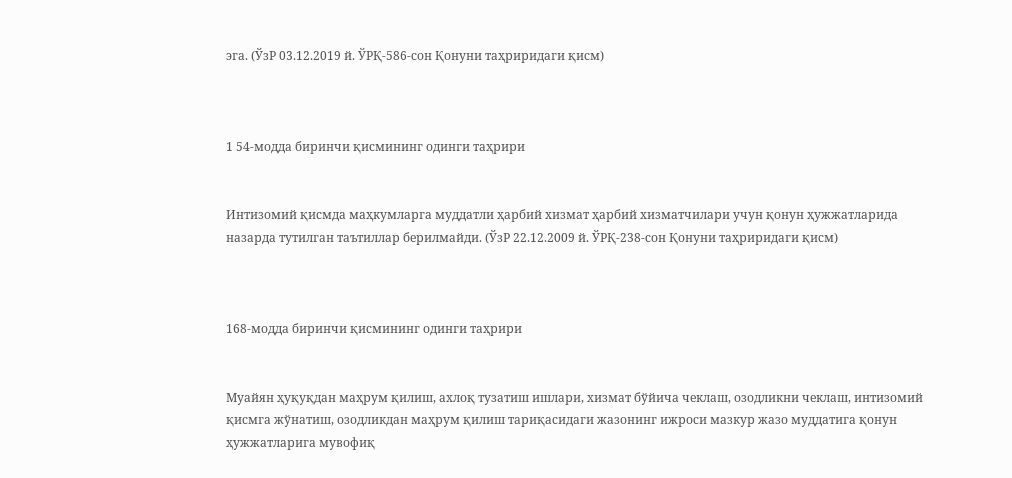эга. (ЎзР 03.12.2019 й. ЎРҚ-586-сон Қонуни таҳриридаги қисм)



1 54-модда биринчи қисмининг одинги таҳрири


Интизомий қисмда маҳкумларга муддатли ҳарбий хизмат ҳарбий хизматчилари учун қонун ҳужжатларида назарда тутилган таътиллар берилмайди. (ЎзР 22.12.2009 й. ЎРҚ-238-сон Қонуни таҳриридаги қисм)



168-модда биринчи қисмининг одинги таҳрири


Муайян ҳуқуқдан маҳрум қилиш, ахлоқ тузатиш ишлари, хизмат бўйича чеклаш, озодликни чеклаш, интизомий қисмга жўнатиш, озодликдан маҳрум қилиш тариқасидаги жазонинг ижроси мазкур жазо муддатига қонун ҳужжатларига мувофиқ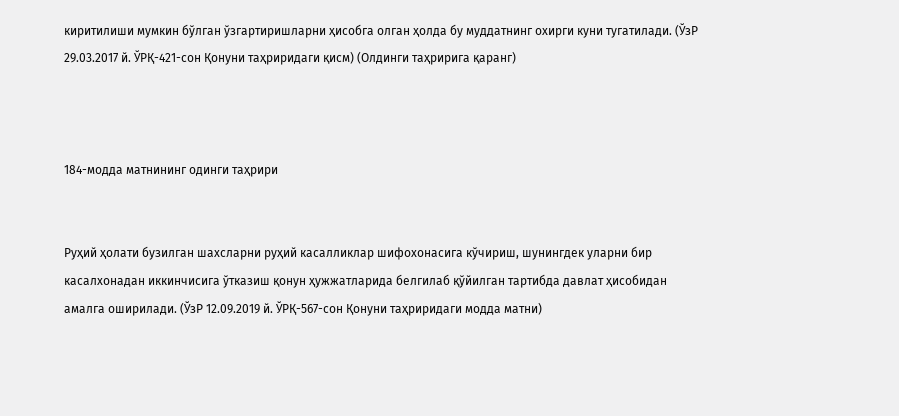киритилиши мумкин бўлган ўзгартиришларни ҳисобга олган ҳолда бу муддатнинг охирги куни тугатилади. (ЎзР 29.03.2017 й. ЎРҚ-421-сон Қонуни таҳриридаги қисм) (Олдинги таҳририга қаранг)



184-модда матнининг одинги таҳрири


Руҳий ҳолати бузилган шахсларни руҳий касалликлар шифохонасига кўчириш, шунингдек уларни бир касалхонадан иккинчисига ўтказиш қонун ҳужжатларида белгилаб қўйилган тартибда давлат ҳисобидан амалга оширилади. (ЎзР 12.09.2019 й. ЎРҚ-567-сон Қонуни таҳриридаги модда матни)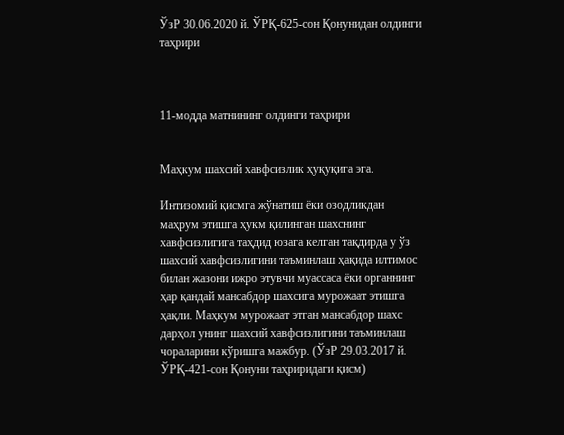ЎзР 30.06.2020 й. ЎРҚ-625-сон Қонунидан олдинги таҳрири



11-модда матнининг олдинги таҳрири


Маҳкум шахсий хавфсизлик ҳуқуқига эга.

Интизомий қисмга жўнатиш ёки озодликдан маҳрум этишга ҳукм қилинган шахснинг хавфсизлигига таҳдид юзага келган тақдирда у ўз шахсий хавфсизлигини таъминлаш ҳақида илтимос билан жазони ижро этувчи муассаса ёки органнинг ҳар қандай мансабдор шахсига мурожаат этишга ҳақли. Маҳкум мурожаат этган мансабдор шахс дарҳол унинг шахсий хавфсизлигини таъминлаш чораларини кўришга мажбур. (ЎзР 29.03.2017 й. ЎРҚ-421-сон Қонуни таҳриридаги қисм)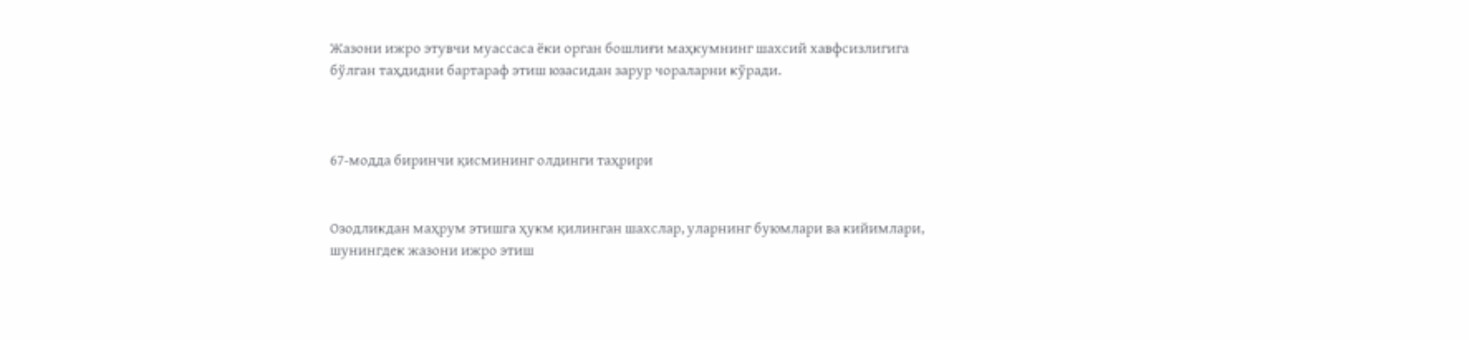Жазони ижро этувчи муассаса ёки орган бошлиғи маҳкумнинг шахсий хавфсизлигига бўлган таҳдидни бартараф этиш юзасидан зарур чораларни кўради.



67-модда биринчи қисмининг олдинги таҳрири


Озодликдан маҳрум этишга ҳукм қилинган шахслар, уларнинг буюмлари ва кийимлари, шунингдек жазони ижро этиш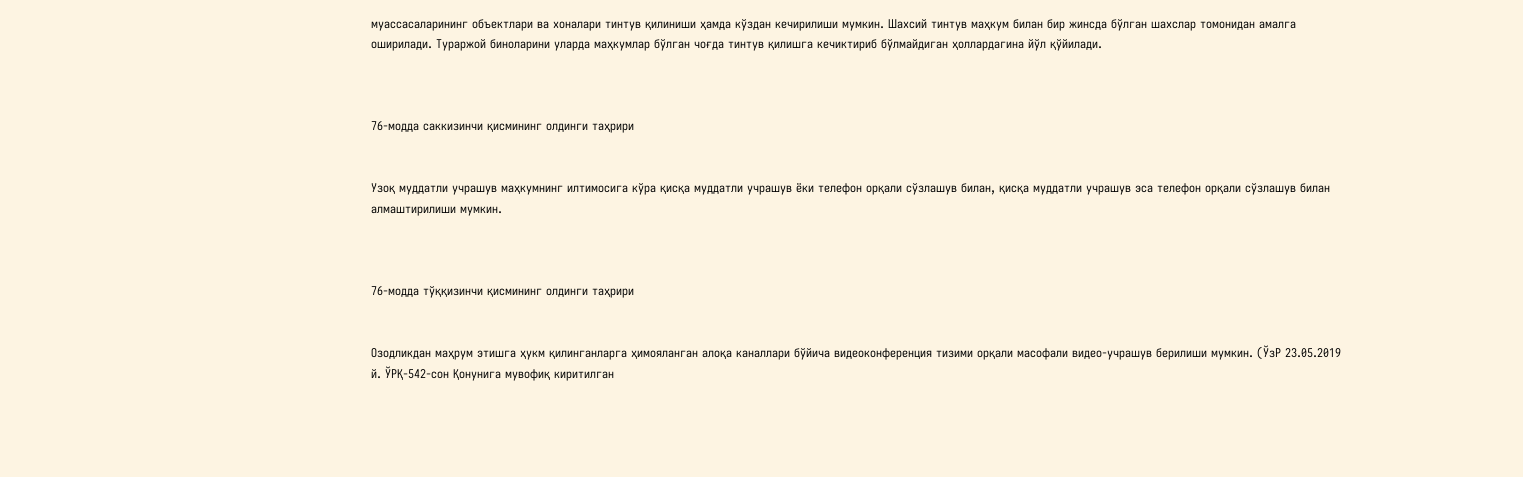муассасаларининг объектлари ва хоналари тинтув қилиниши ҳамда кўздан кечирилиши мумкин. Шахсий тинтув маҳкум билан бир жинсда бўлган шахслар томонидан амалга оширилади. Тураржой биноларини уларда маҳкумлар бўлган чоғда тинтув қилишга кечиктириб бўлмайдиган ҳоллардагина йўл қўйилади.



76-модда саккизинчи қисмининг олдинги таҳрири


Узоқ муддатли учрашув маҳкумнинг илтимосига кўра қисқа муддатли учрашув ёки телефон орқали сўзлашув билан, қисқа муддатли учрашув эса телефон орқали сўзлашув билан алмаштирилиши мумкин.



76-модда тўққизинчи қисмининг олдинги таҳрири


Озодликдан маҳрум этишга ҳукм қилинганларга ҳимояланган алоқа каналлари бўйича видеоконференция тизими орқали масофали видео-учрашув берилиши мумкин. (ЎзР 23.05.2019 й. ЎРҚ-542-сон Қонунига мувофиқ киритилган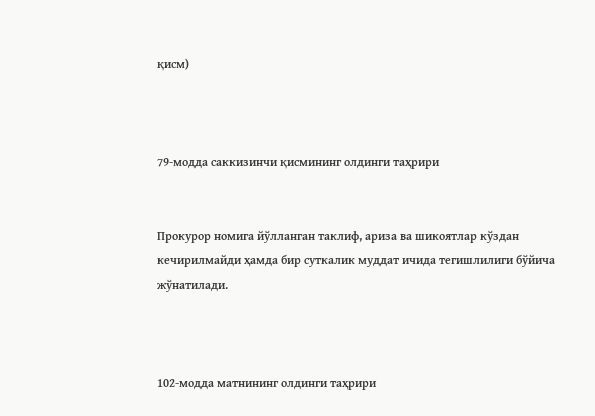қисм)



79-модда саккизинчи қисмининг олдинги таҳрири


Прокурор номига йўлланган таклиф, ариза ва шикоятлар кўздан кечирилмайди ҳамда бир суткалик муддат ичида тегишлилиги бўйича жўнатилади.



102-модда матнининг олдинги таҳрири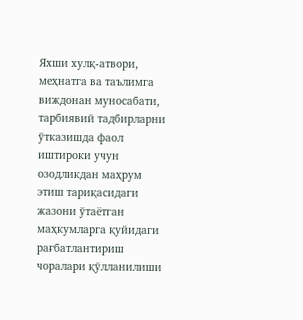Яхши хулқ-атвори, меҳнатга ва таълимга виждонан муносабати, тарбиявий тадбирларни ўтказишда фаол иштироки учун озодликдан маҳрум этиш тариқасидаги жазони ўтаётган маҳкумларга қуйидаги рағбатлантириш чоралари қўлланилиши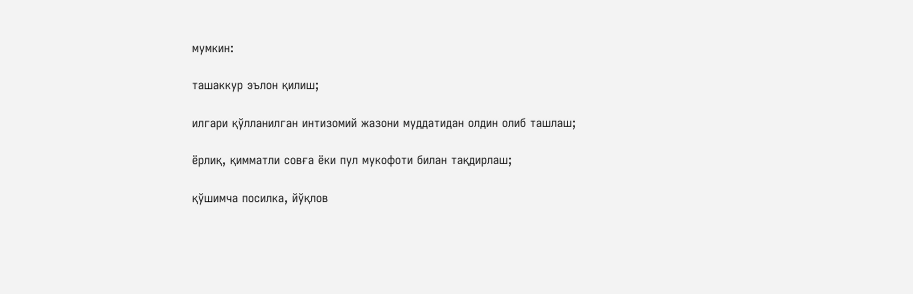мумкин:

ташаккур эълон қилиш;

илгари қўлланилган интизомий жазони муддатидан олдин олиб ташлаш;

ёрлиқ, қимматли совға ёки пул мукофоти билан тақдирлаш;

қўшимча посилка, йўқлов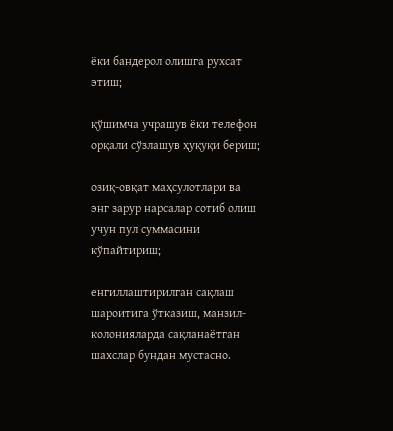ёки бандерол олишга рухсат этиш;

қўшимча учрашув ёки телефон орқали сўзлашув ҳуқуқи бериш;

озиқ-овқат маҳсулотлари ва энг зарур нарсалар сотиб олиш учун пул суммасини кўпайтириш;

енгиллаштирилган сақлаш шароитига ўтказиш, манзил-колонияларда сақланаётган шахслар бундан мустасно.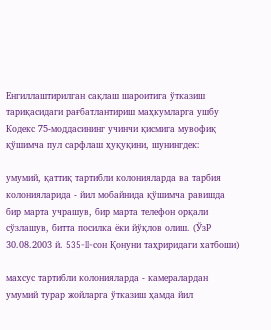Енгиллаштирилган сақлаш шароитига ўтказиш тариқасидаги рағбатлантириш маҳкумларга ушбу Кодекс 75-моддасининг учинчи қисмига мувофиқ қўшимча пул сарфлаш ҳуқуқини, шунингдек:

умумий, қаттиқ тартибли колонияларда ва тарбия колонияларида - йил мобайнида қўшимча равишда бир марта учрашув, бир марта телефон орқали сўзлашув, битта посилка ёки йўқлов олиш. (ЎзР 30.08.2003 й. 535-II-сон Қонуни таҳриридаги хатбоши)

махсус тартибли колонияларда - камералардан умумий турар жойларга ўтказиш ҳамда йил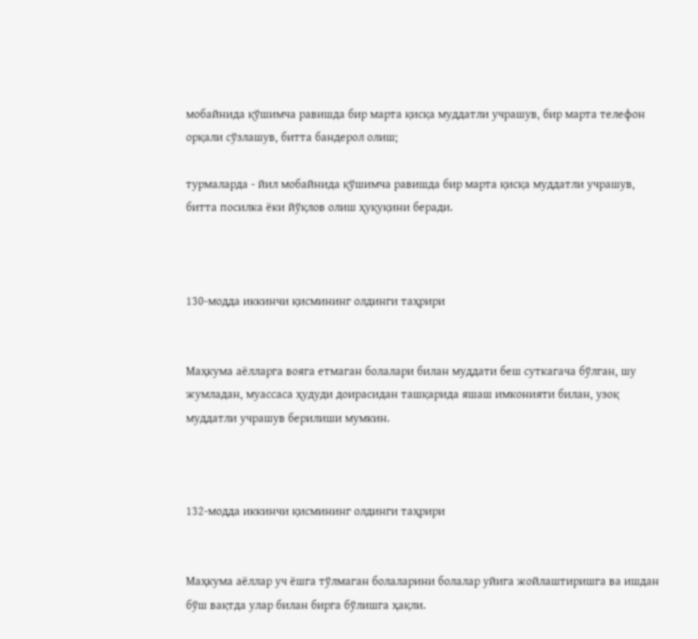мобайнида қўшимча равишда бир марта қисқа муддатли учрашув, бир марта телефон орқали сўзлашув, битта бандерол олиш;

турмаларда - йил мобайнида қўшимча равишда бир марта қисқа муддатли учрашув, битта посилка ёки йўқлов олиш ҳуқуқини беради.



130-модда иккинчи қисмининг олдинги таҳрири


Маҳкума аёлларга вояга етмаган болалари билан муддати беш суткагача бўлган, шу жумладан, муассаса ҳудуди доирасидан ташқарида яшаш имконияти билан, узоқ муддатли учрашув берилиши мумкин.



132-модда иккинчи қисмининг олдинги таҳрири


Маҳкума аёллар уч ёшга тўлмаган болаларини болалар уйига жойлаштиришга ва ишдан бўш вақтда улар билан бирга бўлишга ҳақли.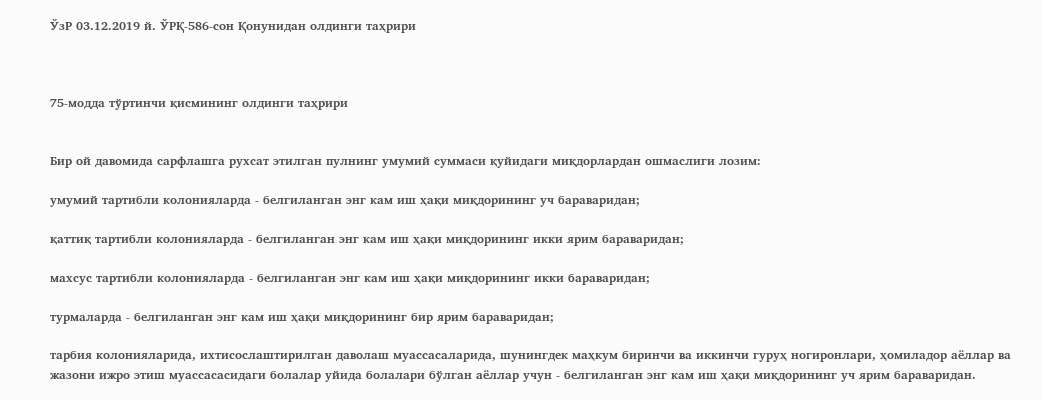ЎзР 03.12.2019 й. ЎРҚ-586-сон Қонунидан олдинги таҳрири



75-модда тўртинчи қисмининг олдинги таҳрири


Бир ой давомида сарфлашга рухсат этилган пулнинг умумий суммаси қуйидаги миқдорлардан ошмаслиги лозим:

умумий тартибли колонияларда - белгиланган энг кам иш ҳақи миқдорининг уч бараваридан;

қаттиқ тартибли колонияларда - белгиланган энг кам иш ҳақи миқдорининг икки ярим бараваридан;

махсус тартибли колонияларда - белгиланган энг кам иш ҳақи миқдорининг икки бараваридан;

турмаларда - белгиланган энг кам иш ҳақи миқдорининг бир ярим бараваридан;

тарбия колонияларида, ихтисослаштирилган даволаш муассасаларида, шунингдек маҳкум биринчи ва иккинчи гуруҳ ногиронлари, ҳомиладор аёллар ва жазони ижро этиш муассасасидаги болалар уйида болалари бўлган аёллар учун - белгиланган энг кам иш ҳақи миқдорининг уч ярим бараваридан.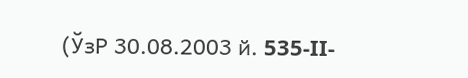(ЎзР 30.08.2003 й. 535-II-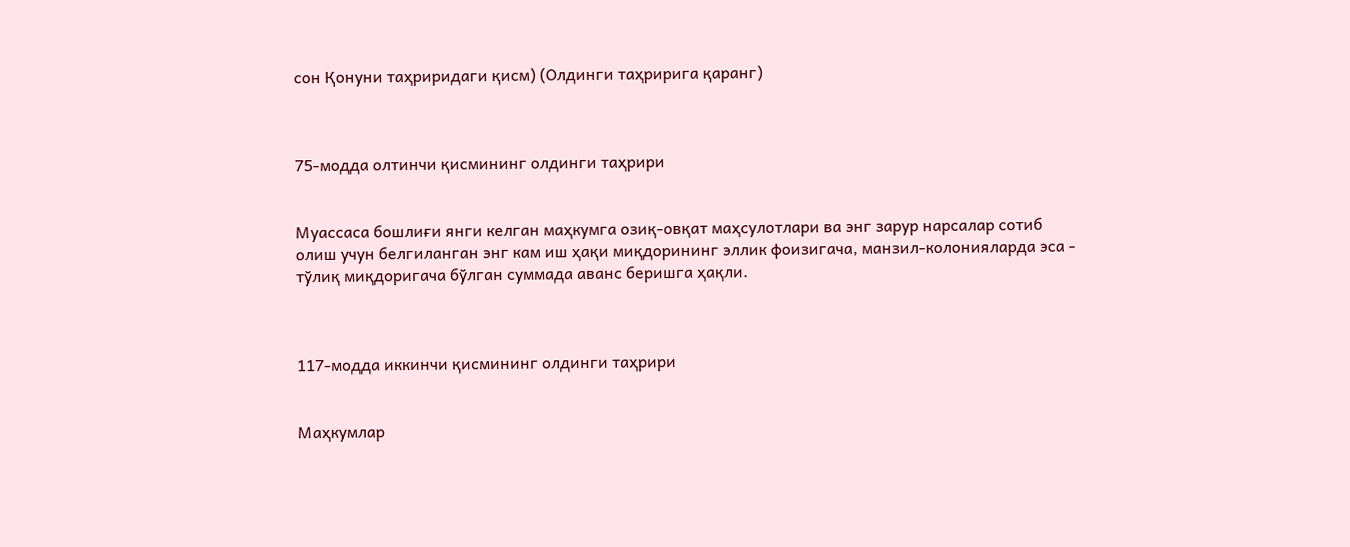сон Қонуни таҳриридаги қисм) (Олдинги таҳририга қаранг)



75-модда олтинчи қисмининг олдинги таҳрири


Муассаса бошлиғи янги келган маҳкумга озиқ-овқат маҳсулотлари ва энг зарур нарсалар сотиб олиш учун белгиланган энг кам иш ҳақи миқдорининг эллик фоизигача, манзил-колонияларда эса - тўлиқ миқдоригача бўлган суммада аванс беришга ҳақли.



117-модда иккинчи қисмининг олдинги таҳрири


Маҳкумлар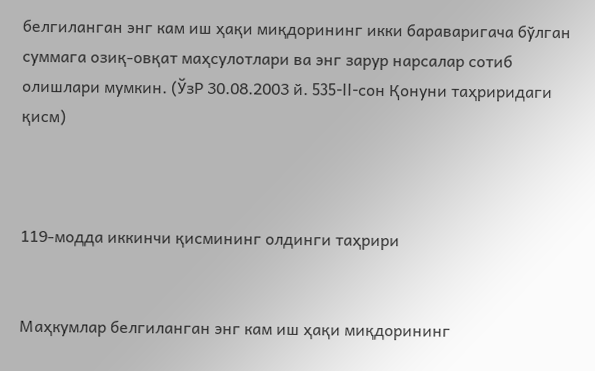белгиланган энг кам иш ҳақи миқдорининг икки бараваригача бўлган суммага озиқ-овқат маҳсулотлари ва энг зарур нарсалар сотиб олишлари мумкин. (ЎзР 30.08.2003 й. 535-II-сон Қонуни таҳриридаги қисм)



119-модда иккинчи қисмининг олдинги таҳрири


Маҳкумлар белгиланган энг кам иш ҳақи миқдорининг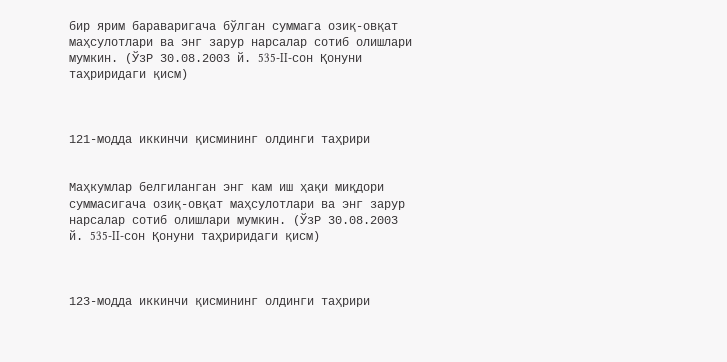бир ярим бараваригача бўлган суммага озиқ-овқат маҳсулотлари ва энг зарур нарсалар сотиб олишлари мумкин. (ЎзР 30.08.2003 й. 535-II-сон Қонуни таҳриридаги қисм)



121-модда иккинчи қисмининг олдинги таҳрири


Маҳкумлар белгиланган энг кам иш ҳақи миқдори суммасигача озиқ-овқат маҳсулотлари ва энг зарур нарсалар сотиб олишлари мумкин. (ЎзР 30.08.2003 й. 535-II-сон Қонуни таҳриридаги қисм)



123-модда иккинчи қисмининг олдинги таҳрири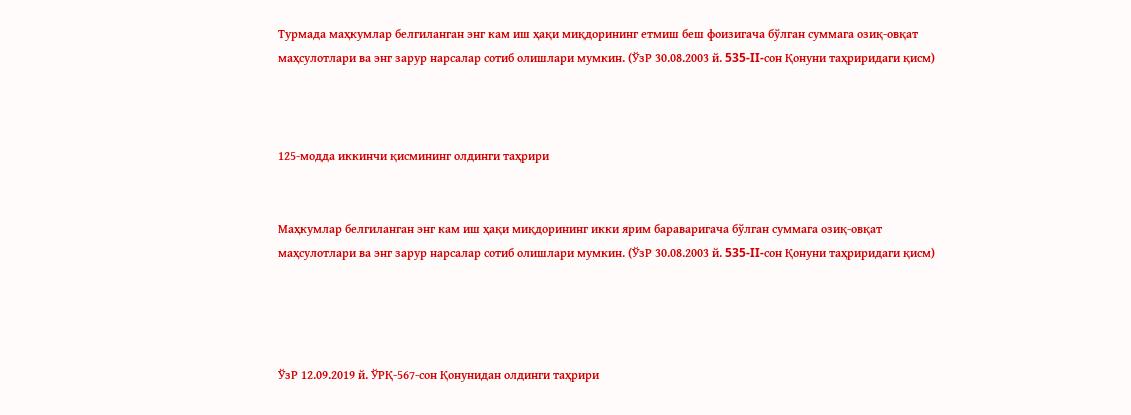Турмада маҳкумлар белгиланган энг кам иш ҳақи миқдорининг етмиш беш фоизигача бўлган суммага озиқ-овқат маҳсулотлари ва энг зарур нарсалар сотиб олишлари мумкин. (ЎзР 30.08.2003 й. 535-II-сон Қонуни таҳриридаги қисм)



125-модда иккинчи қисмининг олдинги таҳрири


Маҳкумлар белгиланган энг кам иш ҳақи миқдорининг икки ярим бараваригача бўлган суммага озиқ-овқат маҳсулотлари ва энг зарур нарсалар сотиб олишлари мумкин. (ЎзР 30.08.2003 й. 535-II-сон Қонуни таҳриридаги қисм)




ЎзР 12.09.2019 й. ЎРҚ-567-сон Қонунидан олдинги таҳрири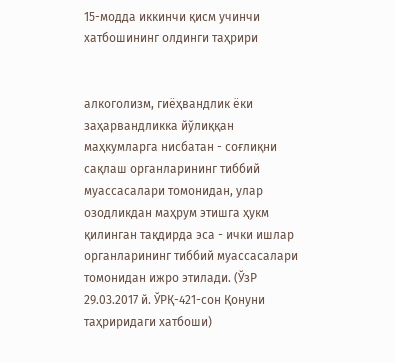15-модда иккинчи қисм учинчи хатбошининг олдинги таҳрири


алкоголизм, гиёҳвандлик ёки заҳарвандликка йўлиққан маҳкумларга нисбатан - соғлиқни сақлаш органларининг тиббий муассасалари томонидан, улар озодликдан маҳрум этишга ҳукм қилинган тақдирда эса - ички ишлар органларининг тиббий муассасалари томонидан ижро этилади. (ЎзР 29.03.2017 й. ЎРҚ-421-сон Қонуни таҳриридаги хатбоши)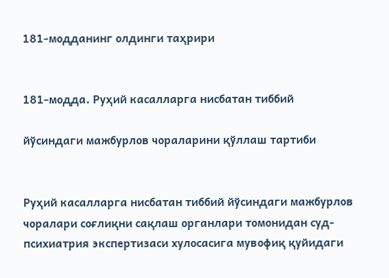181-модданинг олдинги таҳрири


181-модда. Руҳий касалларга нисбатан тиббий

йўсиндаги мажбурлов чораларини қўллаш тартиби


Руҳий касалларга нисбатан тиббий йўсиндаги мажбурлов чоралари соғлиқни сақлаш органлари томонидан суд-психиатрия экспертизаси хулосасига мувофиқ қуйидаги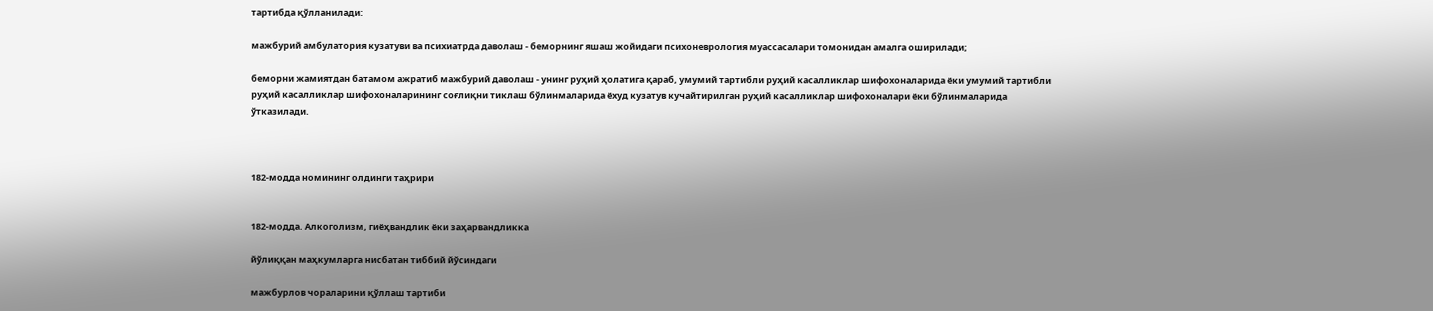тартибда қўлланилади:

мажбурий амбулатория кузатуви ва психиатрда даволаш - беморнинг яшаш жойидаги психоневрология муассасалари томонидан амалга оширилади;

беморни жамиятдан батамом ажратиб мажбурий даволаш - унинг руҳий ҳолатига қараб, умумий тартибли руҳий касалликлар шифохоналарида ёки умумий тартибли руҳий касалликлар шифохоналарининг соғлиқни тиклаш бўлинмаларида ёхуд кузатув кучайтирилган руҳий касалликлар шифохоналари ёки бўлинмаларида ўтказилади.



182-модда номининг олдинги таҳрири


182-модда. Алкоголизм, гиёҳвандлик ёки заҳарвандликка

йўлиққан маҳкумларга нисбатан тиббий йўсиндаги

мажбурлов чораларини қўллаш тартиби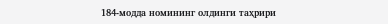184-модда номининг олдинги таҳрири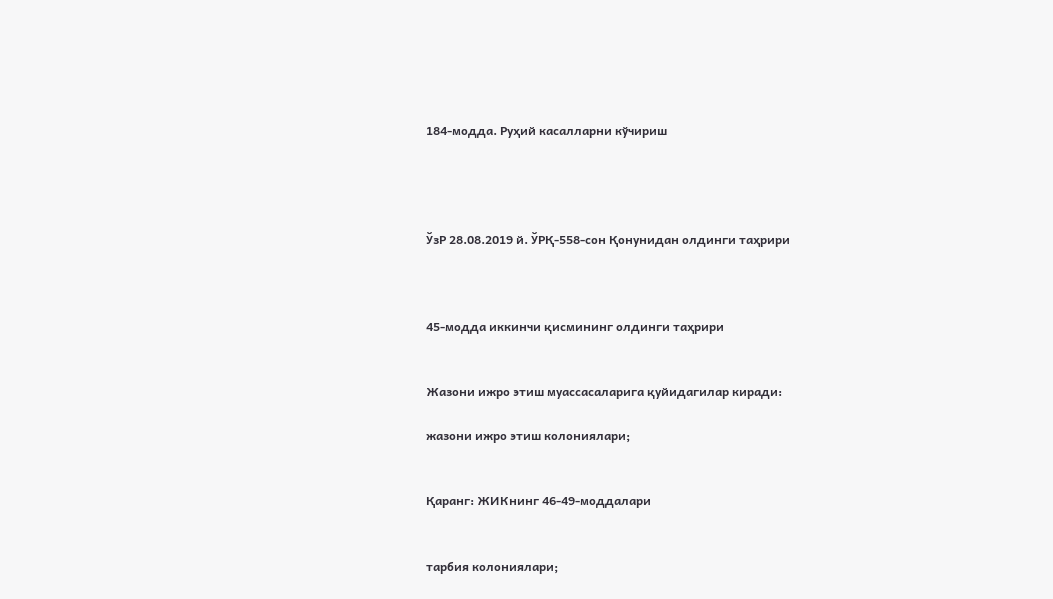184-модда. Руҳий касалларни кўчириш




ЎзР 28.08.2019 й. ЎРҚ-558-сон Қонунидан олдинги таҳрири



45-модда иккинчи қисмининг олдинги таҳрири


Жазони ижро этиш муассасаларига қуйидагилар киради:

жазони ижро этиш колониялари;


Қаранг: ЖИКнинг 46-49-моддалари


тарбия колониялари;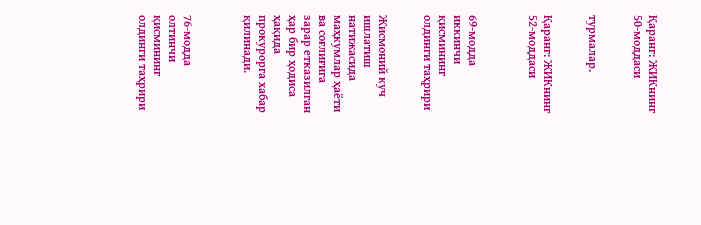Қаранг: ЖИКнинг 50-моддаси


турмалар.


Қаранг: ЖИКнинг 52-моддаси



69-модда иккинчи қисмининг олдинги таҳрири


Жисмоний куч ишлатиш натижасида маҳкумлар ҳаёти ва соғлиғига зарар етказилган ҳар бир ҳодиса ҳақида прокурорга хабар қилинади.



76-модда олтинчи қисмининг олдинги таҳрири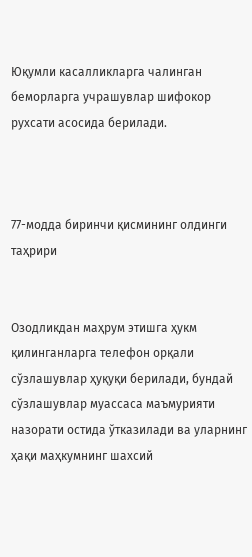Юқумли касалликларга чалинган беморларга учрашувлар шифокор рухсати асосида берилади.



77-модда биринчи қисмининг олдинги таҳрири


Озодликдан маҳрум этишга ҳукм қилинганларга телефон орқали сўзлашувлар ҳуқуқи берилади, бундай сўзлашувлар муассаса маъмурияти назорати остида ўтказилади ва уларнинг ҳақи маҳкумнинг шахсий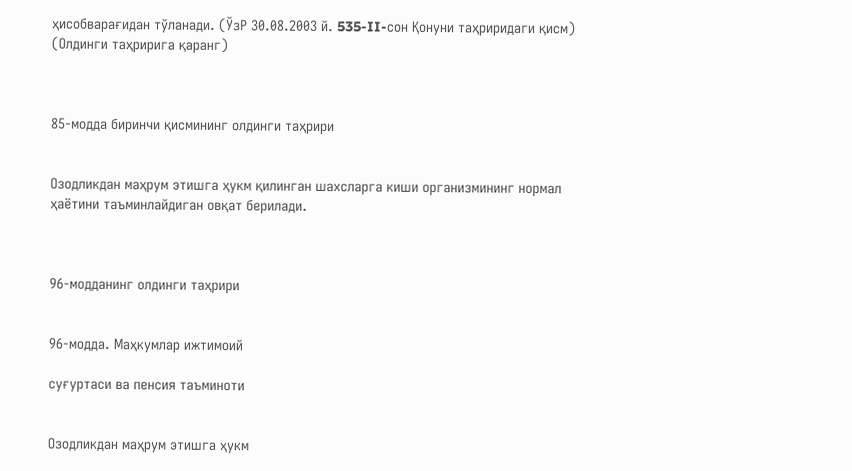ҳисобварағидан тўланади. (ЎзР 30.08.2003 й. 535-II-сон Қонуни таҳриридаги қисм) (Олдинги таҳририга қаранг)



85-модда биринчи қисмининг олдинги таҳрири


Озодликдан маҳрум этишга ҳукм қилинган шахсларга киши организмининг нормал ҳаётини таъминлайдиган овқат берилади.



96-модданинг олдинги таҳрири


96-модда. Маҳкумлар ижтимоий

суғуртаси ва пенсия таъминоти


Озодликдан маҳрум этишга ҳукм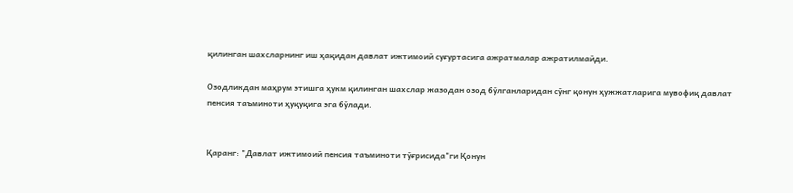қилинган шахсларнинг иш ҳақидан давлат ижтимоий суғуртасига ажратмалар ажратилмайди.

Озодликдан маҳрум этишга ҳукм қилинган шахслар жазодан озод бўлганларидан сўнг қонун ҳужжатларига мувофиқ давлат пенсия таъминоти ҳуқуқига эга бўлади.


Қаранг: "Давлат ижтимоий пенсия таъминоти тўғрисида"ги Қонун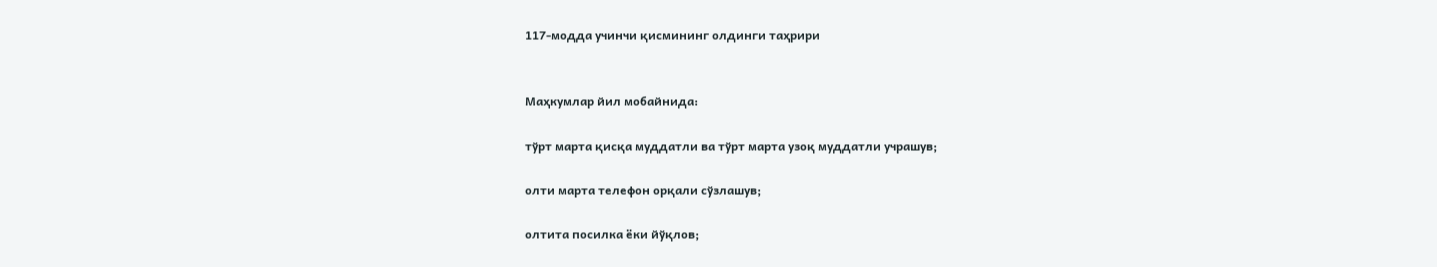117-модда учинчи қисмининг олдинги таҳрири


Маҳкумлар йил мобайнида:

тўрт марта қисқа муддатли ва тўрт марта узоқ муддатли учрашув;

олти марта телефон орқали сўзлашув;

олтита посилка ёки йўқлов;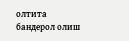олтита бандерол олиш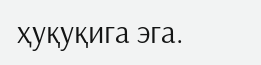ҳуқуқига эга.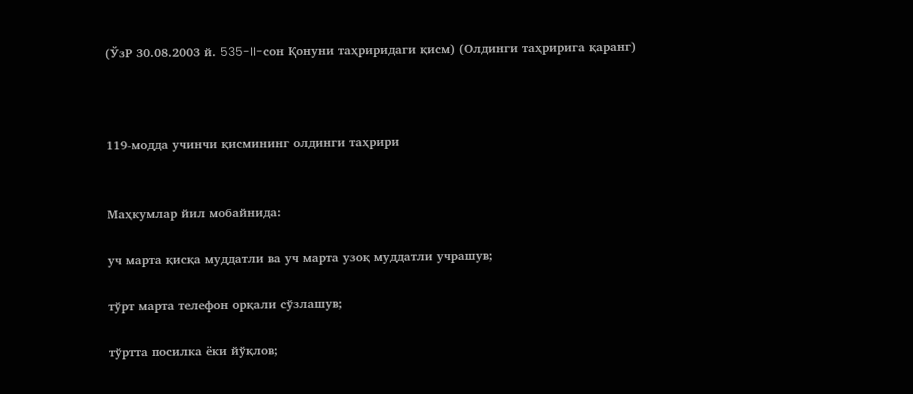(ЎзР 30.08.2003 й. 535-II-сон Қонуни таҳриридаги қисм) (Олдинги таҳририга қаранг)



119-модда учинчи қисмининг олдинги таҳрири


Маҳкумлар йил мобайнида:

уч марта қисқа муддатли ва уч марта узоқ муддатли учрашув;

тўрт марта телефон орқали сўзлашув;

тўртта посилка ёки йўқлов;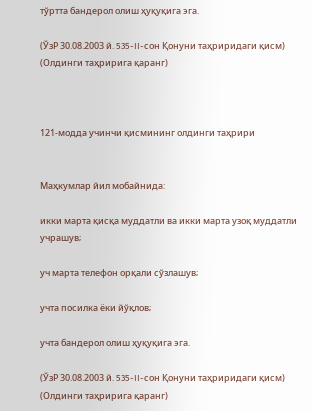тўртта бандерол олиш ҳуқуқига эга.

(ЎзР 30.08.2003 й. 535-II-сон Қонуни таҳриридаги қисм) (Олдинги таҳририга қаранг)



121-модда учинчи қисмининг олдинги таҳрири


Маҳкумлар йил мобайнида:

икки марта қисқа муддатли ва икки марта узоқ муддатли учрашув;

уч марта телефон орқали сўзлашув;

учта посилка ёки йўқлов;

учта бандерол олиш ҳуқуқига эга.

(ЎзР 30.08.2003 й. 535-II-сон Қонуни таҳриридаги қисм) (Олдинги таҳририга қаранг)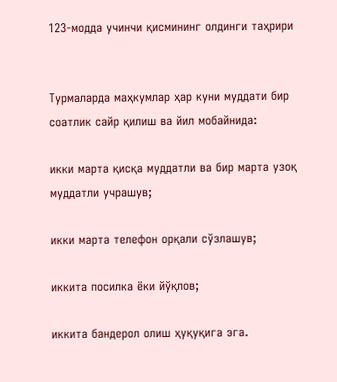123-модда учинчи қисмининг олдинги таҳрири


Турмаларда маҳкумлар ҳар куни муддати бир соатлик сайр қилиш ва йил мобайнида:

икки марта қисқа муддатли ва бир марта узоқ муддатли учрашув;

икки марта телефон орқали сўзлашув;

иккита посилка ёки йўқлов;

иккита бандерол олиш ҳуқуқига эга.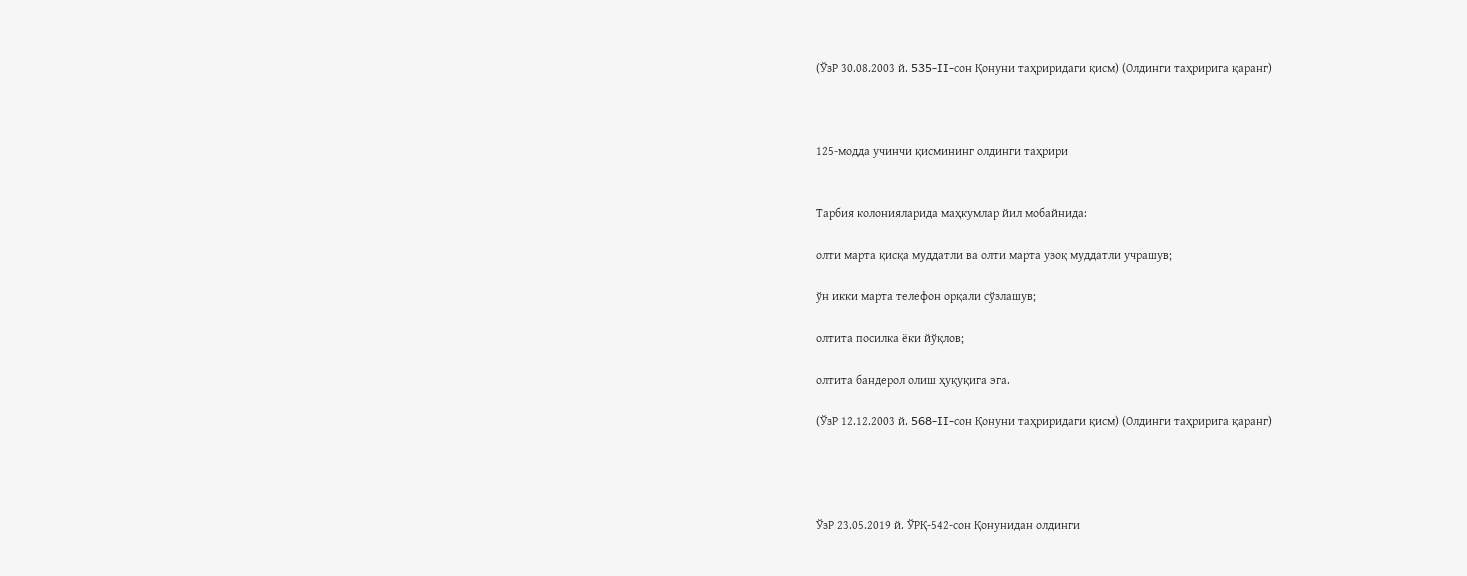(ЎзР 30.08.2003 й. 535-II-сон Қонуни таҳриридаги қисм) (Олдинги таҳририга қаранг)



125-модда учинчи қисмининг олдинги таҳрири


Тарбия колонияларида маҳкумлар йил мобайнида:

олти марта қисқа муддатли ва олти марта узоқ муддатли учрашув;

ўн икки марта телефон орқали сўзлашув;

олтита посилка ёки йўқлов;

олтита бандерол олиш ҳуқуқига эга.

(ЎзР 12.12.2003 й. 568-II-сон Қонуни таҳриридаги қисм) (Олдинги таҳририга қаранг)




ЎзР 23.05.2019 й. ЎРҚ-542-сон Қонунидан олдинги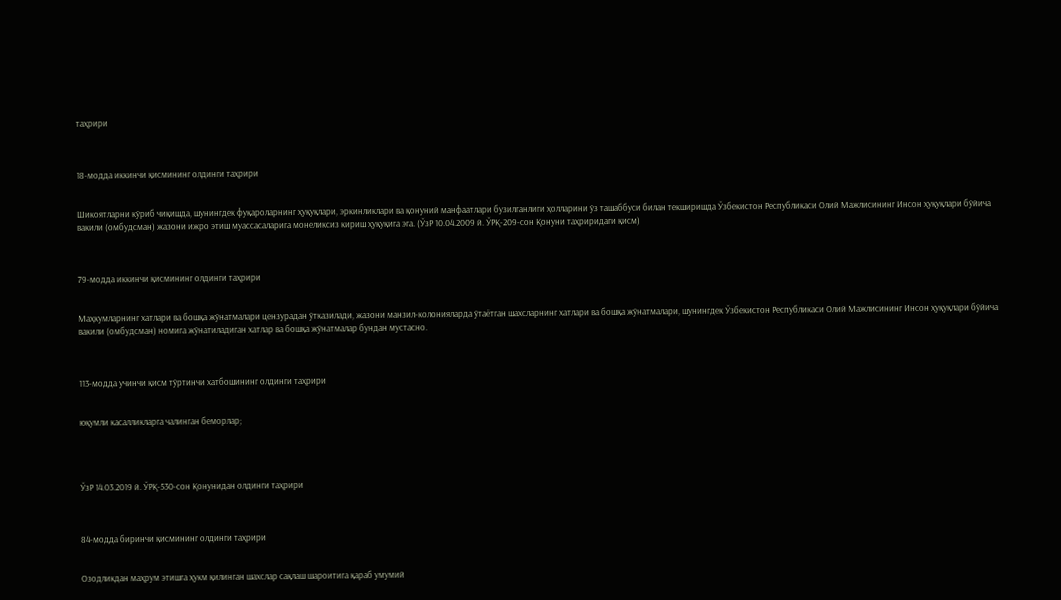таҳрири



18-модда иккинчи қисмининг олдинги таҳрири


Шикоятларни кўриб чиқишда, шунингдек фуқароларнинг ҳуқуқлари, эркинликлари ва қонуний манфаатлари бузилганлиги ҳолларини ўз ташаббуси билан текширишда Ўзбекистон Республикаси Олий Мажлисининг Инсон ҳуқуқлари бўйича вакили (омбудсман) жазони ижро этиш муассасаларига монеликсиз кириш ҳуқуқига эга. (ЎзР 10.04.2009 й. ЎРҚ-209-сон Қонуни таҳриридаги қисм)



79-модда иккинчи қисмининг олдинги таҳрири


Маҳкумларнинг хатлари ва бошқа жўнатмалари цензурадан ўтказилади, жазони манзил-колонияларда ўтаётган шахсларнинг хатлари ва бошқа жўнатмалари, шунингдек Ўзбекистон Республикаси Олий Мажлисининг Инсон ҳуқуқлари бўйича вакили (омбудсман) номига жўнатиладиган хатлар ва бошқа жўнатмалар бундан мустасно.



113-модда учинчи қисм тўртинчи хатбошининг олдинги таҳрири


юқумли касалликларга чалинган беморлар;




ЎзР 14.03.2019 й. ЎРҚ-530-сон Қонунидан олдинги таҳрири



84-модда биринчи қисмининг олдинги таҳрири


Озодликдан маҳрум этишга ҳукм қилинган шахслар сақлаш шароитига қараб умумий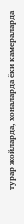турар жойларда, хоналарда ёки камераларда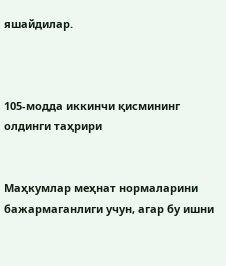яшайдилар.



105-модда иккинчи қисмининг олдинги таҳрири


Маҳкумлар меҳнат нормаларини бажармаганлиги учун, агар бу ишни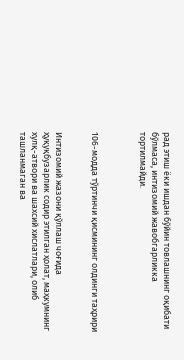рад этиш ёки ишдан бўйин товлашнинг оқибати бўлмаса, интизомий жавобгарликка тортилмайди.



106-модда тўртинчи қисмининг олдинги таҳрири


Интизомий жазони қўллаш чоғида ҳуқуқбузарлик содир этилган ҳолат, маҳкумнинг хулқ-атвори ва шахсий хислатлари, олиб ташланмаган ва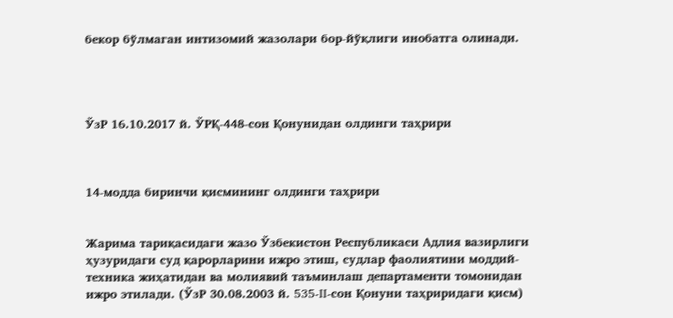бекор бўлмаган интизомий жазолари бор-йўқлиги инобатга олинади.




ЎзР 16.10.2017 й. ЎРҚ-448-сон Қонунидан олдинги таҳрири



14-модда биринчи қисмининг олдинги таҳрири


Жарима тариқасидаги жазо Ўзбекистон Республикаси Адлия вазирлиги ҳузуридаги суд қарорларини ижро этиш, судлар фаолиятини моддий-техника жиҳатидан ва молиявий таъминлаш департаменти томонидан ижро этилади. (ЎзР 30.08.2003 й. 535-II-сон Қонуни таҳриридаги қисм)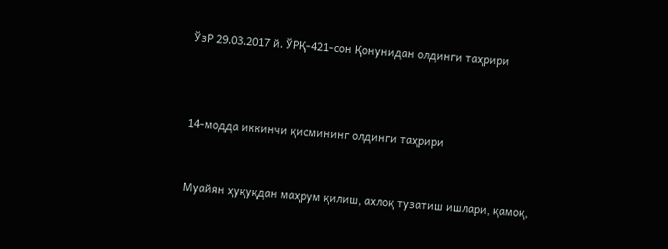ЎзР 29.03.2017 й. ЎРҚ-421-сон Қонунидан олдинги таҳрири



14-модда иккинчи қисмининг олдинги таҳрири


Муайян ҳуқуқдан маҳрум қилиш, ахлоқ тузатиш ишлари, қамоқ,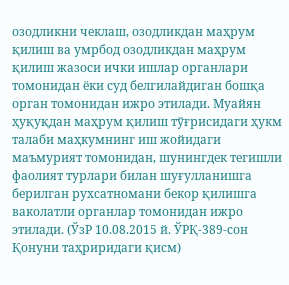озодликни чеклаш, озодликдан маҳрум қилиш ва умрбод озодликдан маҳрум қилиш жазоси ички ишлар органлари томонидан ёки суд белгилайдиган бошқа орган томонидан ижро этилади. Муайян ҳуқуқдан маҳрум қилиш тўғрисидаги ҳукм талаби маҳкумнинг иш жойидаги маъмурият томонидан, шунингдек тегишли фаолият турлари билан шуғулланишга берилган рухсатномани бекор қилишга ваколатли органлар томонидан ижро этилади. (ЎзР 10.08.2015 й. ЎРҚ-389-сон Қонуни таҳриридаги қисм)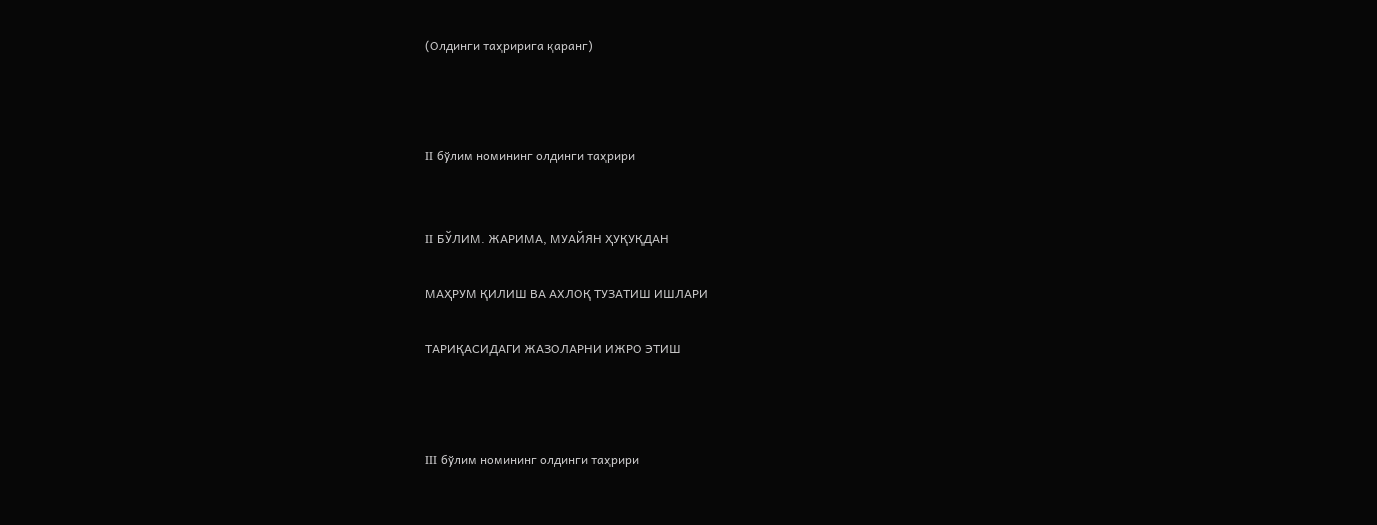(Олдинги таҳририга қаранг)



II бўлим номининг олдинги таҳрири


II БЎЛИМ. ЖАРИМА, МУАЙЯН ҲУҚУҚДАН

МАҲРУМ ҚИЛИШ ВА АХЛОҚ ТУЗАТИШ ИШЛАРИ

ТАРИҚАСИДАГИ ЖАЗОЛАРНИ ИЖРО ЭТИШ



III бўлим номининг олдинги таҳрири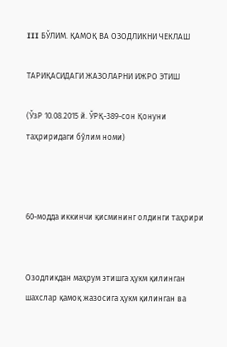III БЎЛИМ. ҚАМОҚ ВА ОЗОДЛИКНИ ЧЕКЛАШ

ТАРИҚАСИДАГИ ЖАЗОЛАРНИ ИЖРО ЭТИШ

(ЎзР 10.08.2015 й. ЎРҚ-389-сон Қонуни таҳриридаги бўлим номи)



60-модда иккинчи қисмининг олдинги таҳрири


Озодликдан маҳрум этишга ҳукм қилинган шахслар қамоқ жазосига ҳукм қилинган ва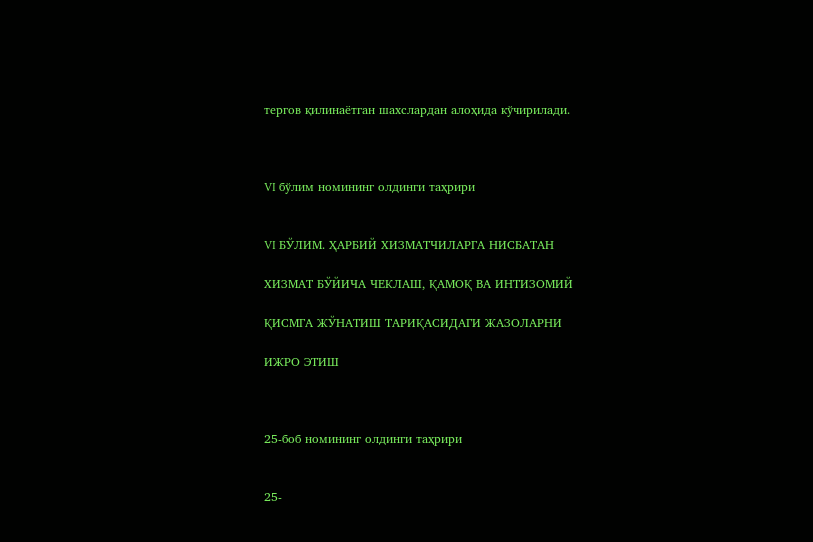тергов қилинаётган шахслардан алоҳида кўчирилади.



VI бўлим номининг олдинги таҳрири


VI БЎЛИМ. ҲАРБИЙ ХИЗМАТЧИЛАРГА НИСБАТАН

ХИЗМАТ БЎЙИЧА ЧЕКЛАШ, ҚАМОҚ ВА ИНТИЗОМИЙ

ҚИСМГА ЖЎНАТИШ ТАРИҚАСИДАГИ ЖАЗОЛАРНИ

ИЖРО ЭТИШ



25-боб номининг олдинги таҳрири


25-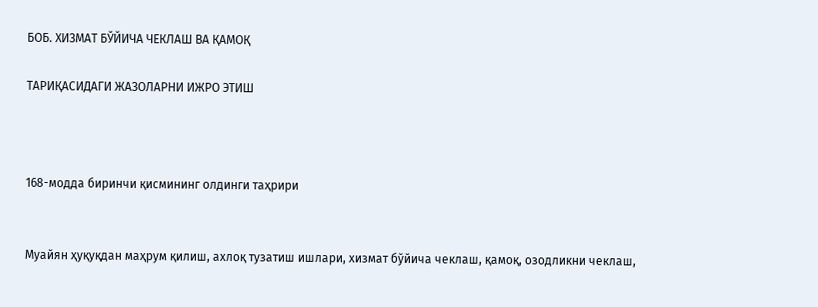БОБ. ХИЗМАТ БЎЙИЧА ЧЕКЛАШ ВА ҚАМОҚ

ТАРИҚАСИДАГИ ЖАЗОЛАРНИ ИЖРО ЭТИШ



168-модда биринчи қисмининг олдинги таҳрири


Муайян ҳуқуқдан маҳрум қилиш, ахлоқ тузатиш ишлари, хизмат бўйича чеклаш, қамоқ, озодликни чеклаш,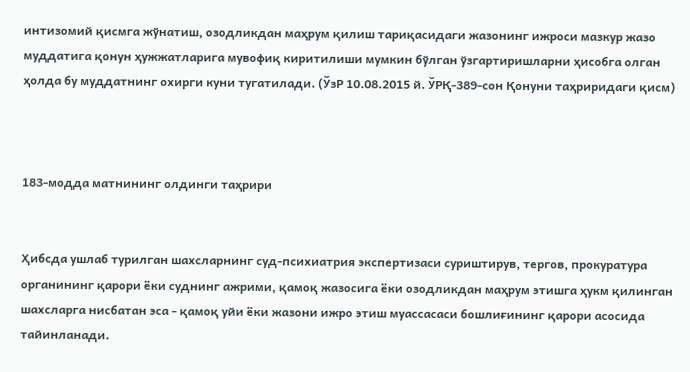интизомий қисмга жўнатиш, озодликдан маҳрум қилиш тариқасидаги жазонинг ижроси мазкур жазо муддатига қонун ҳужжатларига мувофиқ киритилиши мумкин бўлган ўзгартиришларни ҳисобга олган ҳолда бу муддатнинг охирги куни тугатилади. (ЎзР 10.08.2015 й. ЎРҚ-389-сон Қонуни таҳриридаги қисм)



183-модда матнининг олдинги таҳрири


Ҳибсда ушлаб турилган шахсларнинг суд-психиатрия экспертизаси суриштирув, тергов, прокуратура органининг қарори ёки суднинг ажрими, қамоқ жазосига ёки озодликдан маҳрум этишга ҳукм қилинган шахсларга нисбатан эса - қамоқ уйи ёки жазони ижро этиш муассасаси бошлиғининг қарори асосида тайинланади.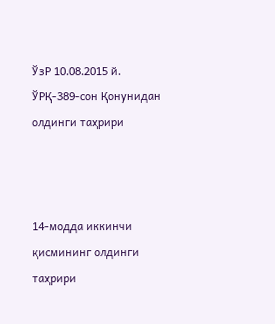ЎзР 10.08.2015 й. ЎРҚ-389-сон Қонунидан олдинги таҳрири



14-модда иккинчи қисмининг олдинги таҳрири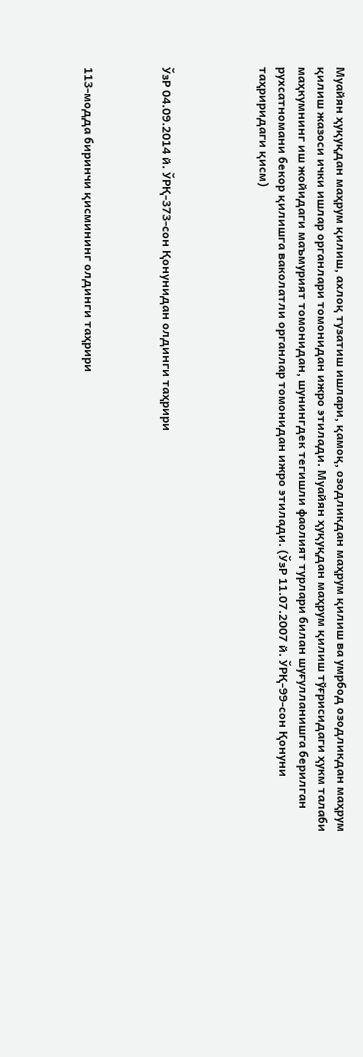Муайян ҳуқуқдан маҳрум қилиш, ахлоқ тузатиш ишлари, қамоқ, озодликдан маҳрум қилиш ва умрбод озодликдан маҳрум қилиш жазоси ички ишлар органлари томонидан ижро этилади. Муайян ҳуқуқдан маҳрум қилиш тўғрисидаги ҳукм талаби маҳкумнинг иш жойидаги маъмурият томонидан, шунингдек тегишли фаолият турлари билан шуғулланишга берилган рухсатномани бекор қилишга ваколатли органлар томонидан ижро этилади. (ЎзР 11.07.2007 й. ЎРҚ-99-сон Қонуни таҳриридаги қисм)




ЎзР 04.09.2014 й. ЎРҚ-373-сон Қонунидан олдинги таҳрири



113-модда биринчи қисмининг олдинги таҳрири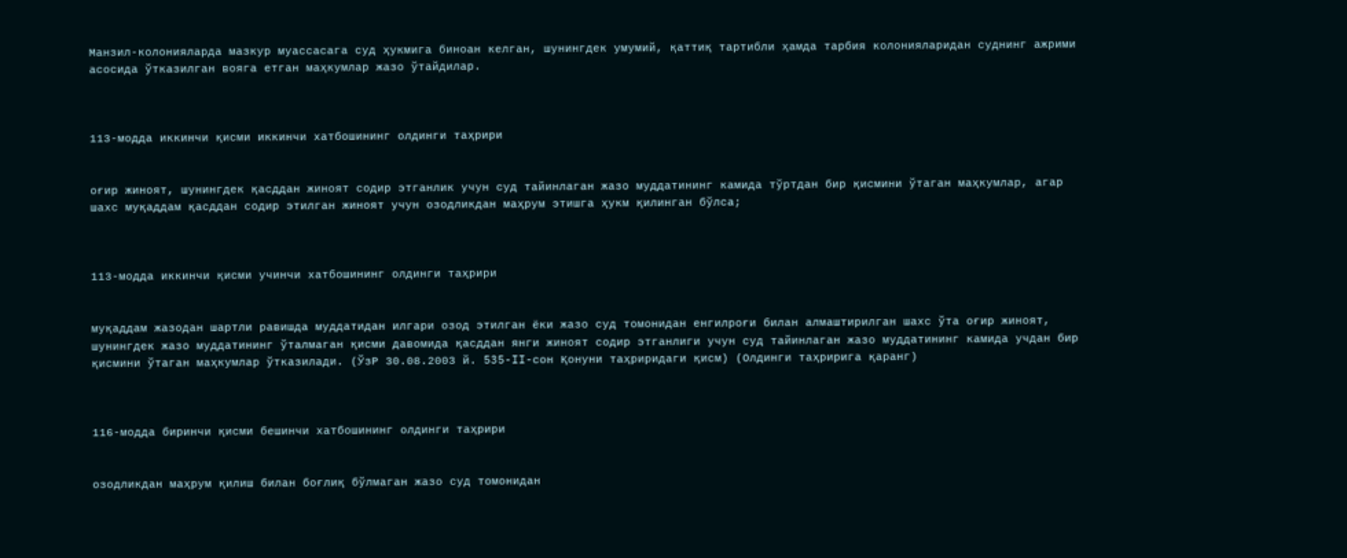Манзил-колонияларда мазкур муассасага суд ҳукмига биноан келган, шунингдек умумий, қаттиқ тартибли ҳамда тарбия колонияларидан суднинг ажрими асосида ўтказилган вояга етган маҳкумлар жазо ўтайдилар.



113-модда иккинчи қисми иккинчи хатбошининг олдинги таҳрири


оғир жиноят, шунингдек қасддан жиноят содир этганлик учун суд тайинлаган жазо муддатининг камида тўртдан бир қисмини ўтаган маҳкумлар, агар шахс муқаддам қасддан содир этилган жиноят учун озодликдан маҳрум этишга ҳукм қилинган бўлса;



113-модда иккинчи қисми учинчи хатбошининг олдинги таҳрири


муқаддам жазодан шартли равишда муддатидан илгари озод этилган ёки жазо суд томонидан енгилроғи билан алмаштирилган шахс ўта оғир жиноят, шунингдек жазо муддатининг ўталмаган қисми давомида қасддан янги жиноят содир этганлиги учун суд тайинлаган жазо муддатининг камида учдан бир қисмини ўтаган маҳкумлар ўтказилади. (ЎзР 30.08.2003 й. 535-II-сон Қонуни таҳриридаги қисм) (Олдинги таҳририга қаранг)



116-модда биринчи қисми бешинчи хатбошининг олдинги таҳрири


озодликдан маҳрум қилиш билан боғлиқ бўлмаган жазо суд томонидан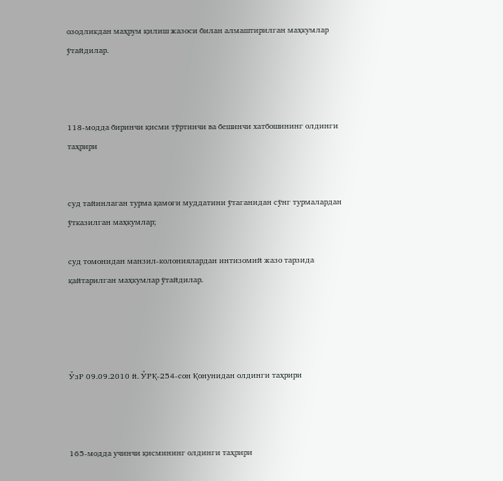озодликдан маҳрум қилиш жазоси билан алмаштирилган маҳкумлар ўтайдилар.



118-модда биринчи қисми тўртинчи ва бешинчи хатбошининг олдинги таҳрири


суд тайинлаган турма қамоғи муддатини ўтаганидан сўнг турмалардан ўтказилган маҳкумлар;

суд томонидан манзил-колониялардан интизомий жазо тарзида қайтарилган маҳкумлар ўтайдилар.




ЎзР 09.09.2010 й. ЎРҚ-254-сон Қонунидан олдинги таҳрири



165-модда учинчи қисмининг олдинги таҳрири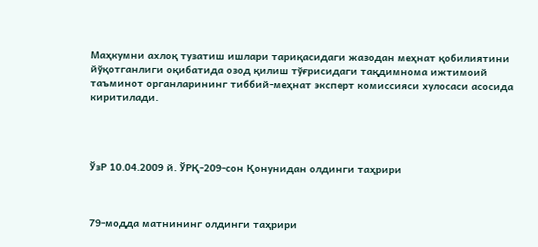Маҳкумни ахлоқ тузатиш ишлари тариқасидаги жазодан меҳнат қобилиятини йўқотганлиги оқибатида озод қилиш тўғрисидаги тақдимнома ижтимоий таъминот органларининг тиббий-меҳнат эксперт комиссияси хулосаси асосида киритилади.




ЎзР 10.04.2009 й. ЎРҚ-209-сон Қонунидан олдинги таҳрири



79-модда матнининг олдинги таҳрири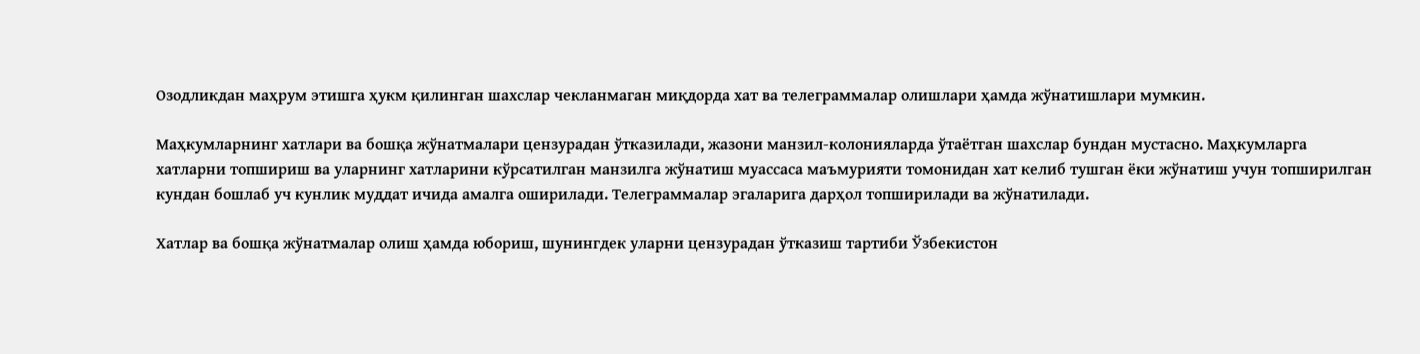Озодликдан маҳрум этишга ҳукм қилинган шахслар чекланмаган миқдорда хат ва телеграммалар олишлари ҳамда жўнатишлари мумкин.

Маҳкумларнинг хатлари ва бошқа жўнатмалари цензурадан ўтказилади, жазони манзил-колонияларда ўтаётган шахслар бундан мустасно. Маҳкумларга хатларни топшириш ва уларнинг хатларини кўрсатилган манзилга жўнатиш муассаса маъмурияти томонидан хат келиб тушган ёки жўнатиш учун топширилган кундан бошлаб уч кунлик муддат ичида амалга оширилади. Телеграммалар эгаларига дарҳол топширилади ва жўнатилади.

Хатлар ва бошқа жўнатмалар олиш ҳамда юбориш, шунингдек уларни цензурадан ўтказиш тартиби Ўзбекистон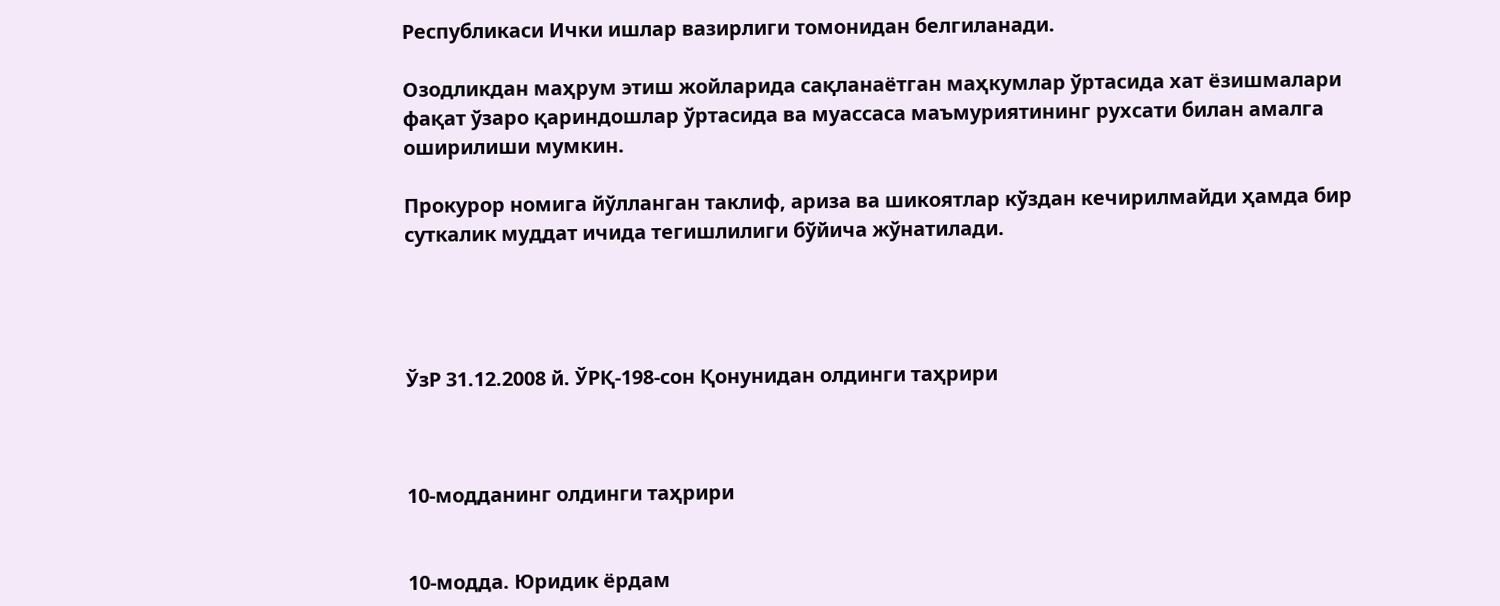Республикаси Ички ишлар вазирлиги томонидан белгиланади.

Озодликдан маҳрум этиш жойларида сақланаётган маҳкумлар ўртасида хат ёзишмалари фақат ўзаро қариндошлар ўртасида ва муассаса маъмуриятининг рухсати билан амалга оширилиши мумкин.

Прокурор номига йўлланган таклиф, ариза ва шикоятлар кўздан кечирилмайди ҳамда бир суткалик муддат ичида тегишлилиги бўйича жўнатилади.




ЎзР 31.12.2008 й. ЎРҚ-198-сон Қонунидан олдинги таҳрири



10-модданинг олдинги таҳрири


10-модда. Юридик ёрдам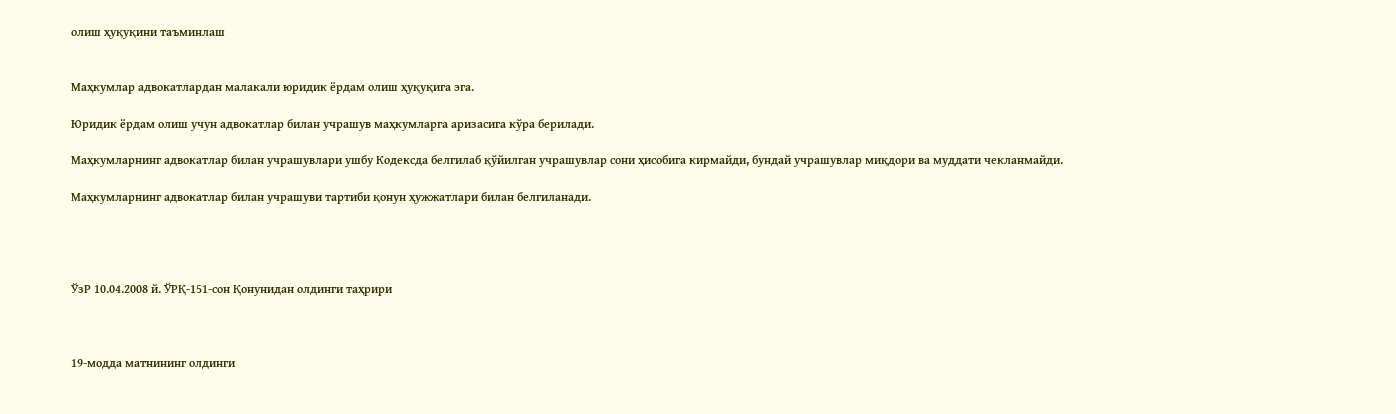олиш ҳуқуқини таъминлаш


Маҳкумлар адвокатлардан малакали юридик ёрдам олиш ҳуқуқига эга.

Юридик ёрдам олиш учун адвокатлар билан учрашув маҳкумларга аризасига кўра берилади.

Маҳкумларнинг адвокатлар билан учрашувлари ушбу Кодексда белгилаб қўйилган учрашувлар сони ҳисобига кирмайди, бундай учрашувлар миқдори ва муддати чекланмайди.

Маҳкумларнинг адвокатлар билан учрашуви тартиби қонун ҳужжатлари билан белгиланади.




ЎзР 10.04.2008 й. ЎРҚ-151-сон Қонунидан олдинги таҳрири



19-модда матнининг олдинги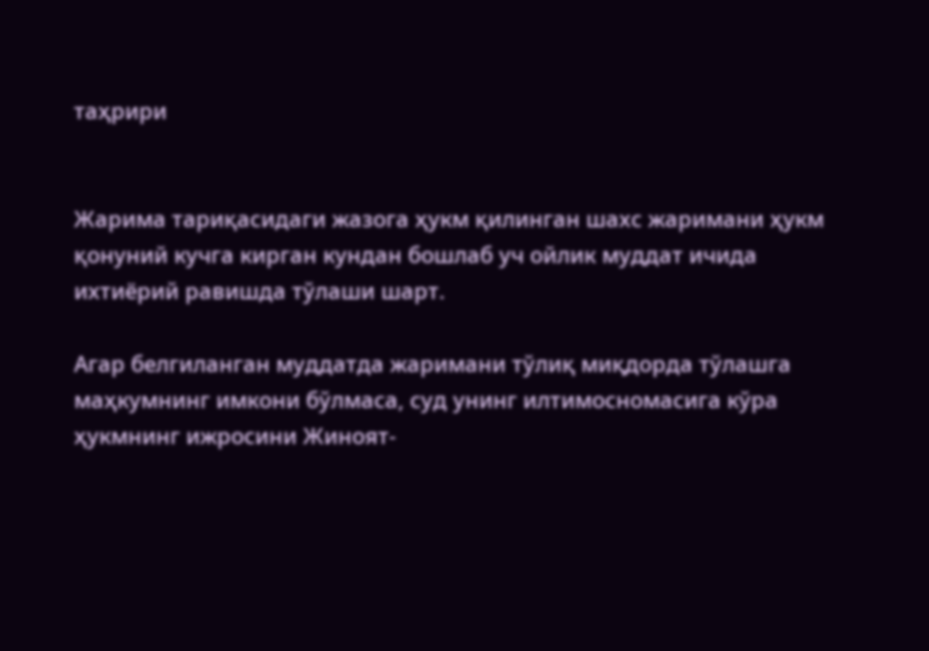таҳрири


Жарима тариқасидаги жазога ҳукм қилинган шахс жаримани ҳукм қонуний кучга кирган кундан бошлаб уч ойлик муддат ичида ихтиёрий равишда тўлаши шарт.

Агар белгиланган муддатда жаримани тўлиқ миқдорда тўлашга маҳкумнинг имкони бўлмаса, суд унинг илтимосномасига кўра ҳукмнинг ижросини Жиноят-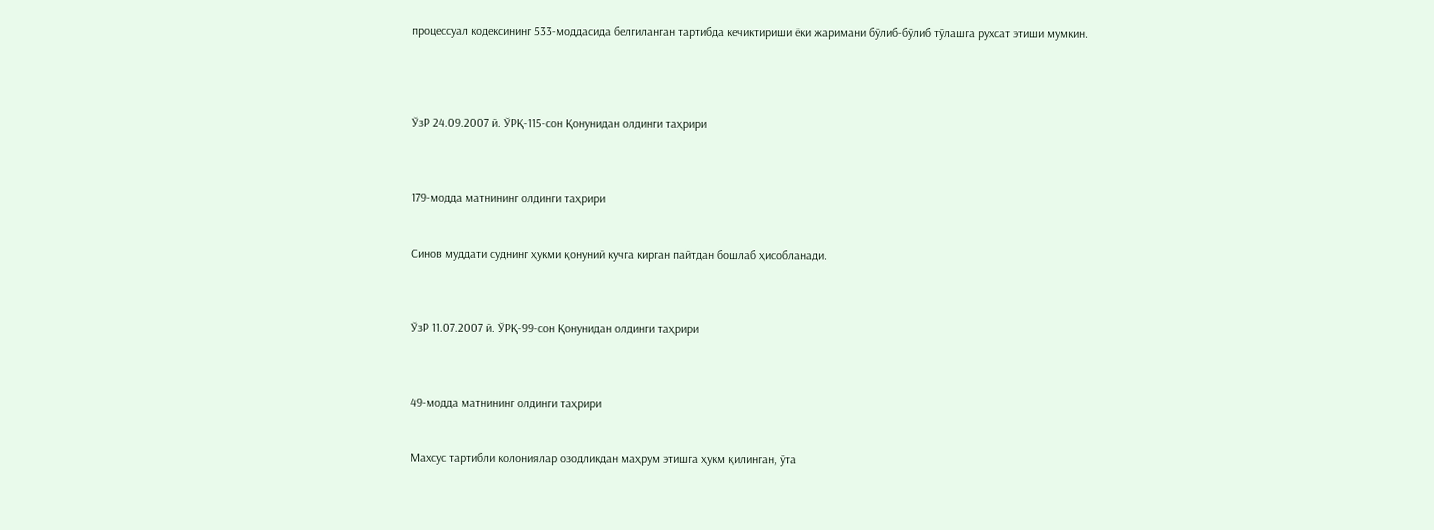процессуал кодексининг 533-моддасида белгиланган тартибда кечиктириши ёки жаримани бўлиб-бўлиб тўлашга рухсат этиши мумкин.




ЎзР 24.09.2007 й. ЎРҚ-115-сон Қонунидан олдинги таҳрири



179-модда матнининг олдинги таҳрири


Синов муддати суднинг ҳукми қонуний кучга кирган пайтдан бошлаб ҳисобланади.



ЎзР 11.07.2007 й. ЎРҚ-99-сон Қонунидан олдинги таҳрири



49-модда матнининг олдинги таҳрири


Махсус тартибли колониялар озодликдан маҳрум этишга ҳукм қилинган, ўта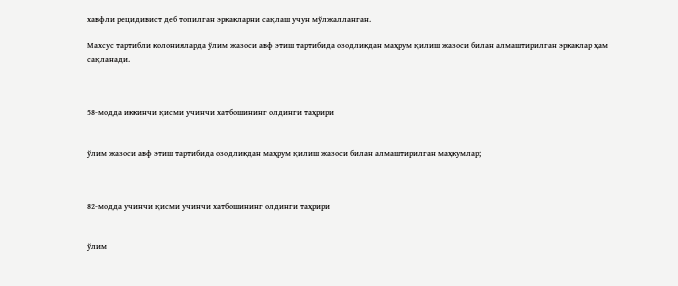хавфли рецидивист деб топилган эркакларни сақлаш учун мўлжалланган.

Махсус тартибли колонияларда ўлим жазоси авф этиш тартибида озодликдан маҳрум қилиш жазоси билан алмаштирилган эркаклар ҳам сақланади.



58-модда иккинчи қисми учинчи хатбошининг олдинги таҳрири


ўлим жазоси авф этиш тартибида озодликдан маҳрум қилиш жазоси билан алмаштирилган маҳкумлар;



82-модда учинчи қисми учинчи хатбошининг олдинги таҳрири


ўлим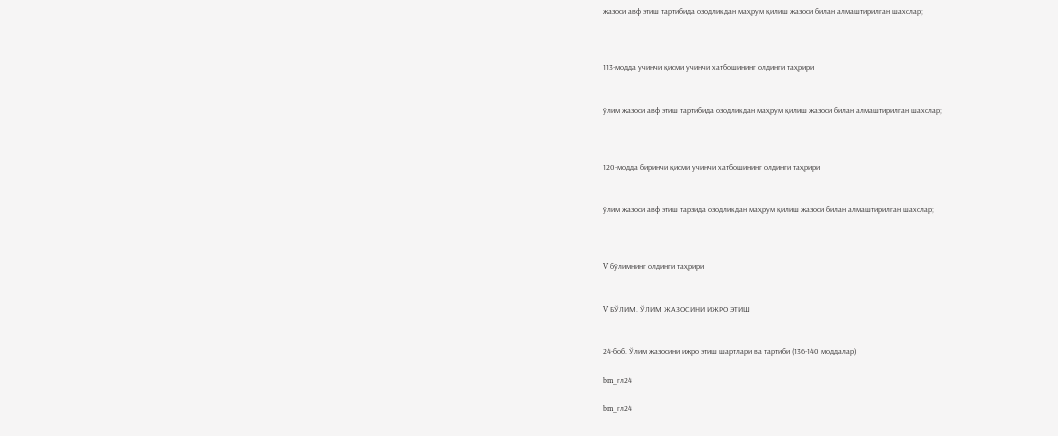жазоси авф этиш тартибида озодликдан маҳрум қилиш жазоси билан алмаштирилган шахслар;



113-модда учинчи қисми учинчи хатбошининг олдинги таҳрири


ўлим жазоси авф этиш тартибида озодликдан маҳрум қилиш жазоси билан алмаштирилган шахслар;



120-модда биринчи қисми учинчи хатбошининг олдинги таҳрири


ўлим жазоси авф этиш тарзида озодликдан маҳрум қилиш жазоси билан алмаштирилган шахслар;



V бўлимнинг олдинги таҳрири


V БЎЛИМ. ЎЛИМ ЖАЗОСИНИ ИЖРО ЭТИШ


24-боб. Ўлим жазосини ижро этиш шартлари ва тартиби (136-140 моддалар)

bm_гл24

bm_гл24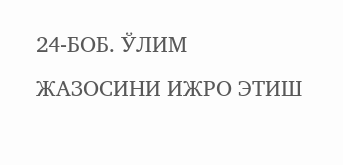24-БОБ. ЎЛИМ ЖАЗОСИНИ ИЖРО ЭТИШ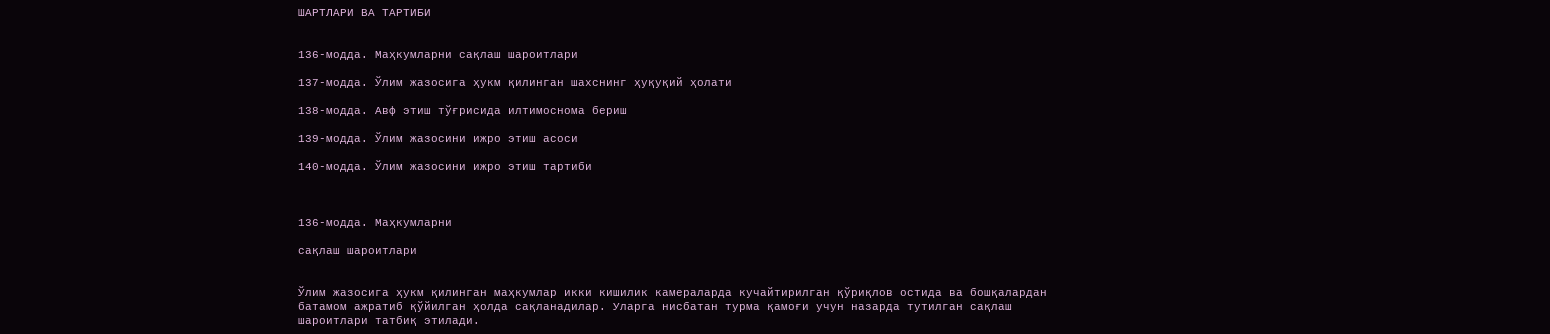ШАРТЛАРИ ВА ТАРТИБИ


136-модда. Маҳкумларни сақлаш шароитлари

137-модда. Ўлим жазосига ҳукм қилинган шахснинг ҳуқуқий ҳолати

138-модда. Авф этиш тўғрисида илтимоснома бериш

139-модда. Ўлим жазосини ижро этиш асоси

140-модда. Ўлим жазосини ижро этиш тартиби



136-модда. Маҳкумларни

сақлаш шароитлари


Ўлим жазосига ҳукм қилинган маҳкумлар икки кишилик камераларда кучайтирилган қўриқлов остида ва бошқалардан батамом ажратиб қўйилган ҳолда сақланадилар. Уларга нисбатан турма қамоғи учун назарда тутилган сақлаш шароитлари татбиқ этилади.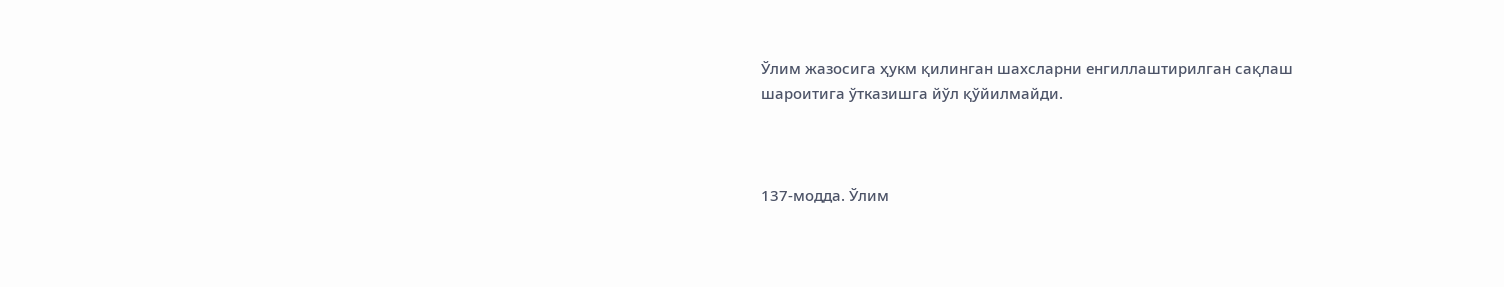Ўлим жазосига ҳукм қилинган шахсларни енгиллаштирилган сақлаш шароитига ўтказишга йўл қўйилмайди.



137-модда. Ўлим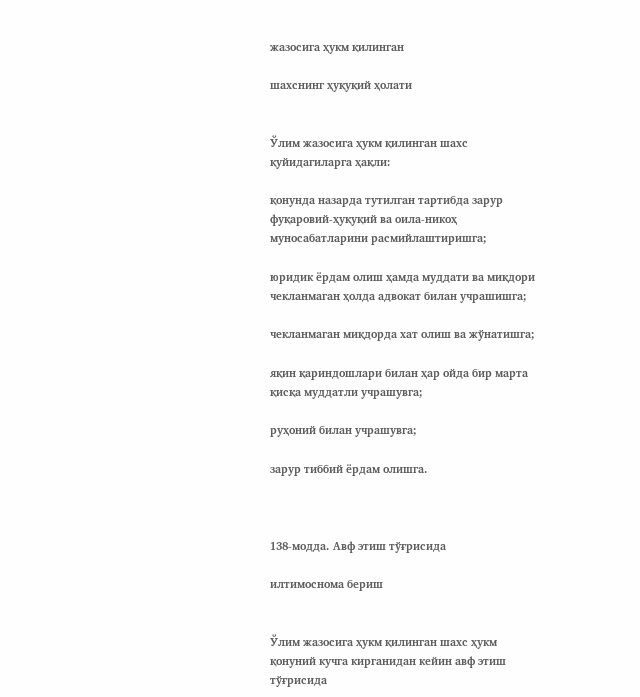жазосига ҳукм қилинган

шахснинг ҳуқуқий ҳолати


Ўлим жазосига ҳукм қилинган шахс қуйидагиларга ҳақли:

қонунда назарда тутилган тартибда зарур фуқаровий-ҳуқуқий ва оила-никоҳ муносабатларини расмийлаштиришга;

юридик ёрдам олиш ҳамда муддати ва миқдори чекланмаган ҳолда адвокат билан учрашишга;

чекланмаган миқдорда хат олиш ва жўнатишга;

яқин қариндошлари билан ҳар ойда бир марта қисқа муддатли учрашувга;

руҳоний билан учрашувга;

зарур тиббий ёрдам олишга.



138-модда. Авф этиш тўғрисида

илтимоснома бериш


Ўлим жазосига ҳукм қилинган шахс ҳукм қонуний кучга кирганидан кейин авф этиш тўғрисида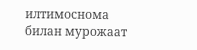илтимоснома билан мурожаат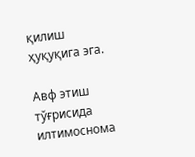қилиш ҳуқуқига эга.

Авф этиш тўғрисида илтимоснома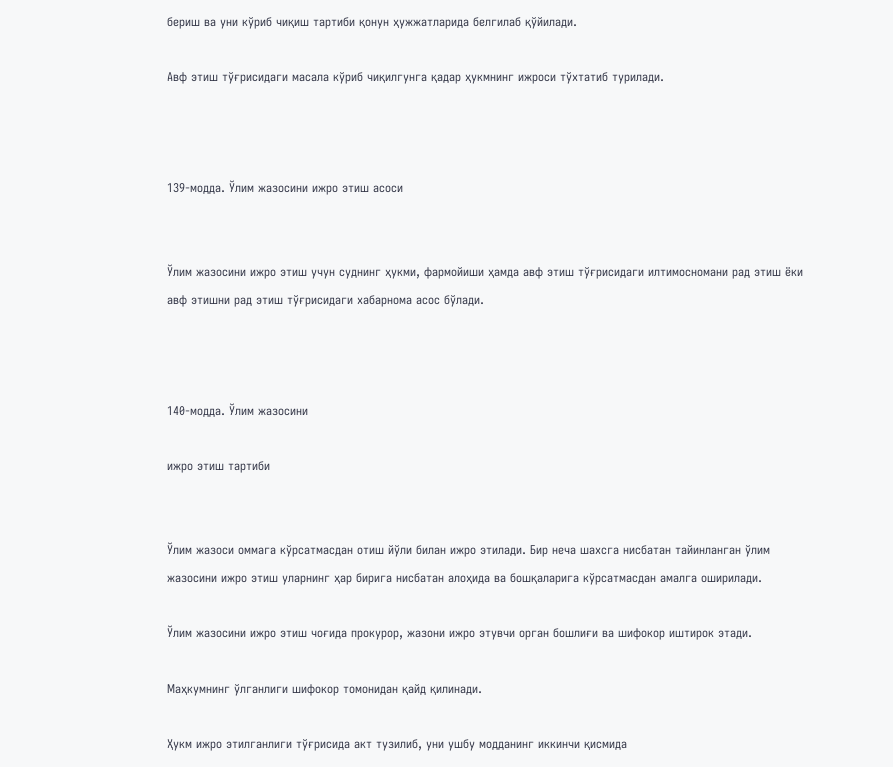бериш ва уни кўриб чиқиш тартиби қонун ҳужжатларида белгилаб қўйилади.

Авф этиш тўғрисидаги масала кўриб чиқилгунга қадар ҳукмнинг ижроси тўхтатиб турилади.



139-модда. Ўлим жазосини ижро этиш асоси


Ўлим жазосини ижро этиш учун суднинг ҳукми, фармойиши ҳамда авф этиш тўғрисидаги илтимосномани рад этиш ёки авф этишни рад этиш тўғрисидаги хабарнома асос бўлади.



140-модда. Ўлим жазосини

ижро этиш тартиби


Ўлим жазоси оммага кўрсатмасдан отиш йўли билан ижро этилади. Бир неча шахсга нисбатан тайинланган ўлим жазосини ижро этиш уларнинг ҳар бирига нисбатан алоҳида ва бошқаларига кўрсатмасдан амалга оширилади.

Ўлим жазосини ижро этиш чоғида прокурор, жазони ижро этувчи орган бошлиғи ва шифокор иштирок этади.

Маҳкумнинг ўлганлиги шифокор томонидан қайд қилинади.

Ҳукм ижро этилганлиги тўғрисида акт тузилиб, уни ушбу модданинг иккинчи қисмида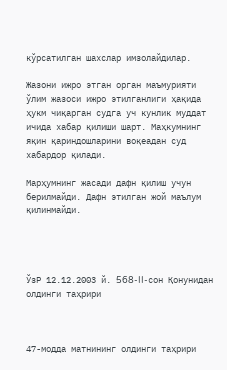кўрсатилган шахслар имзолайдилар.

Жазони ижро этган орган маъмурияти ўлим жазоси ижро этилганлиги ҳақида ҳукм чиқарган судга уч кунлик муддат ичида хабар қилиши шарт. Маҳкумнинг яқин қариндошларини воқеадан суд хабардор қилади.

Марҳумнинг жасади дафн қилиш учун берилмайди. Дафн этилган жой маълум қилинмайди.




ЎзР 12.12.2003 й. 568-II-сон Қонунидан олдинги таҳрири



47-модда матнининг олдинги таҳрири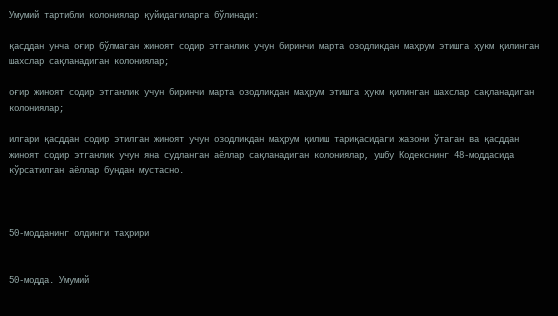Умумий тартибли колониялар қуйидагиларга бўлинади:

қасддан унча оғир бўлмаган жиноят содир этганлик учун биринчи марта озодликдан маҳрум этишга ҳукм қилинган шахслар сақланадиган колониялар;

оғир жиноят содир этганлик учун биринчи марта озодликдан маҳрум этишга ҳукм қилинган шахслар сақланадиган колониялар;

илгари қасддан содир этилган жиноят учун озодликдан маҳрум қилиш тариқасидаги жазони ўтаган ва қасддан жиноят содир этганлик учун яна судланган аёллар сақланадиган колониялар, ушбу Кодекснинг 48-моддасида кўрсатилган аёллар бундан мустасно.



50-модданинг олдинги таҳрири


50-модда. Умумий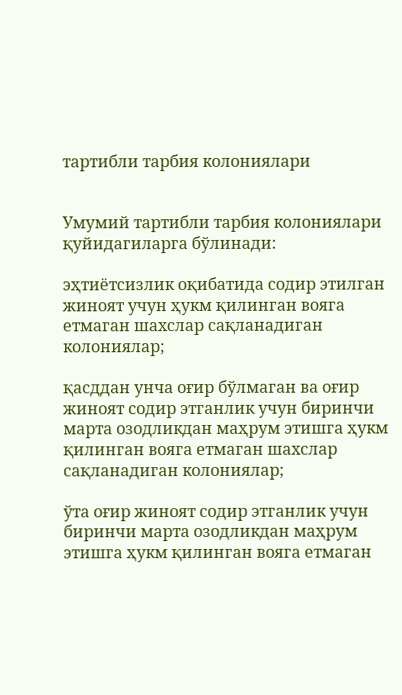тартибли тарбия колониялари


Умумий тартибли тарбия колониялари қуйидагиларга бўлинади:

эҳтиётсизлик оқибатида содир этилган жиноят учун ҳукм қилинган вояга етмаган шахслар сақланадиган колониялар;

қасддан унча оғир бўлмаган ва оғир жиноят содир этганлик учун биринчи марта озодликдан маҳрум этишга ҳукм қилинган вояга етмаган шахслар сақланадиган колониялар;

ўта оғир жиноят содир этганлик учун биринчи марта озодликдан маҳрум этишга ҳукм қилинган вояга етмаган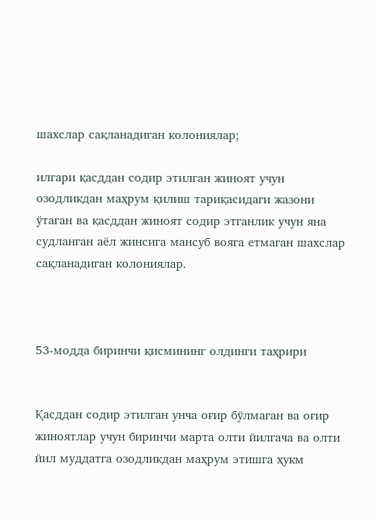шахслар сақланадиган колониялар;

илгари қасддан содир этилган жиноят учун озодликдан маҳрум қилиш тариқасидаги жазони ўтаган ва қасддан жиноят содир этганлик учун яна судланган аёл жинсига мансуб вояга етмаган шахслар сақланадиган колониялар.



53-модда биринчи қисмининг олдинги таҳрири


Қасддан содир этилган унча оғир бўлмаган ва оғир жиноятлар учун биринчи марта олти йилгача ва олти йил муддатга озодликдан маҳрум этишга ҳукм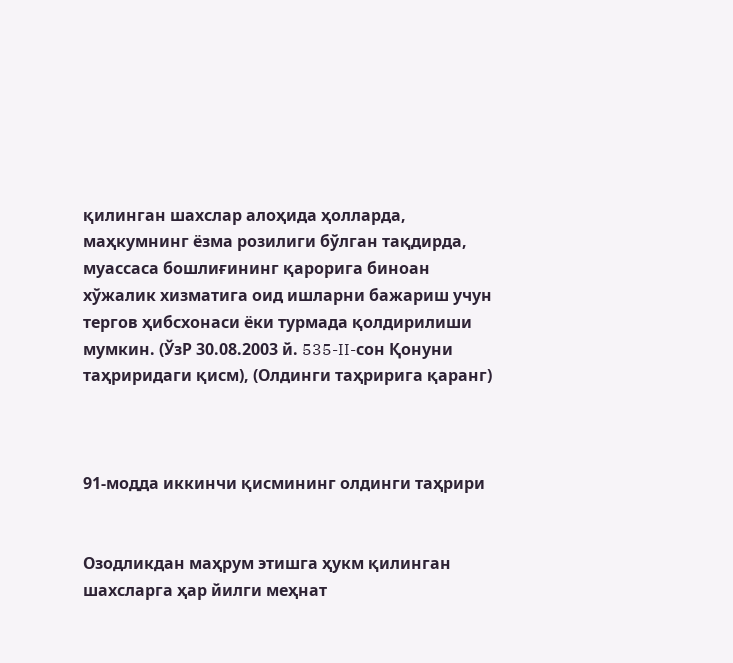қилинган шахслар алоҳида ҳолларда, маҳкумнинг ёзма розилиги бўлган тақдирда, муассаса бошлиғининг қарорига биноан хўжалик хизматига оид ишларни бажариш учун тергов ҳибсхонаси ёки турмада қолдирилиши мумкин. (ЎзР 30.08.2003 й. 535-II-сон Қонуни таҳриридаги қисм), (Олдинги таҳририга қаранг)



91-модда иккинчи қисмининг олдинги таҳрири


Озодликдан маҳрум этишга ҳукм қилинган шахсларга ҳар йилги меҳнат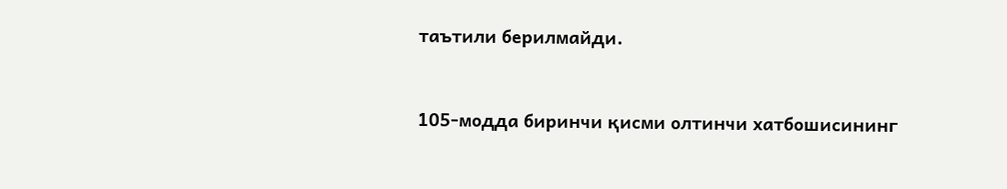таътили берилмайди.



105-модда биринчи қисми олтинчи хатбошисининг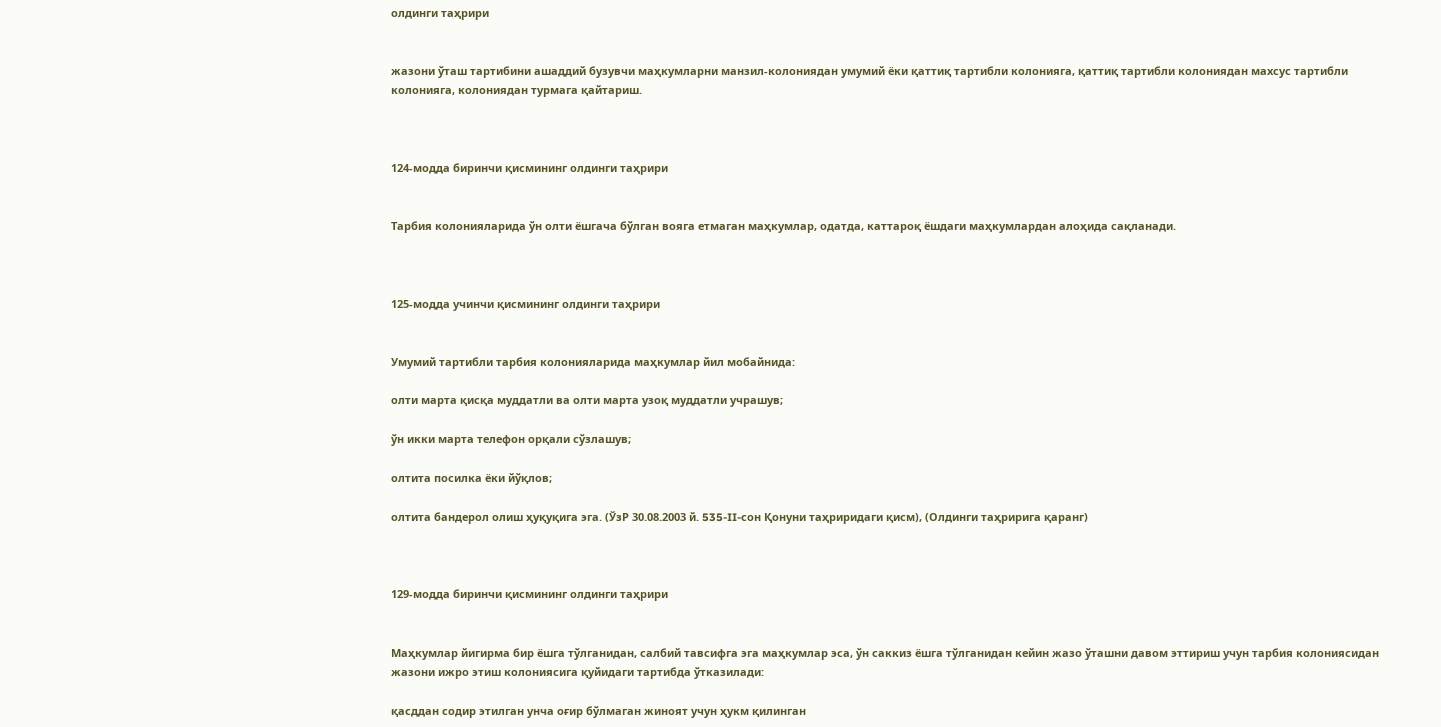олдинги таҳрири


жазони ўташ тартибини ашаддий бузувчи маҳкумларни манзил-колониядан умумий ёки қаттиқ тартибли колонияга, қаттиқ тартибли колониядан махсус тартибли колонияга, колониядан турмага қайтариш.



124-модда биринчи қисмининг олдинги таҳрири


Тарбия колонияларида ўн олти ёшгача бўлган вояга етмаган маҳкумлар, одатда, каттароқ ёшдаги маҳкумлардан алоҳида сақланади.



125-модда учинчи қисмининг олдинги таҳрири


Умумий тартибли тарбия колонияларида маҳкумлар йил мобайнида:

олти марта қисқа муддатли ва олти марта узоқ муддатли учрашув;

ўн икки марта телефон орқали сўзлашув;

олтита посилка ёки йўқлов;

олтита бандерол олиш ҳуқуқига эга. (ЎзР 30.08.2003 й. 535-II-сон Қонуни таҳриридаги қисм), (Олдинги таҳририга қаранг)



129-модда биринчи қисмининг олдинги таҳрири


Маҳкумлар йигирма бир ёшга тўлганидан, салбий тавсифга эга маҳкумлар эса, ўн саккиз ёшга тўлганидан кейин жазо ўташни давом эттириш учун тарбия колониясидан жазони ижро этиш колониясига қуйидаги тартибда ўтказилади:

қасддан содир этилган унча оғир бўлмаган жиноят учун ҳукм қилинган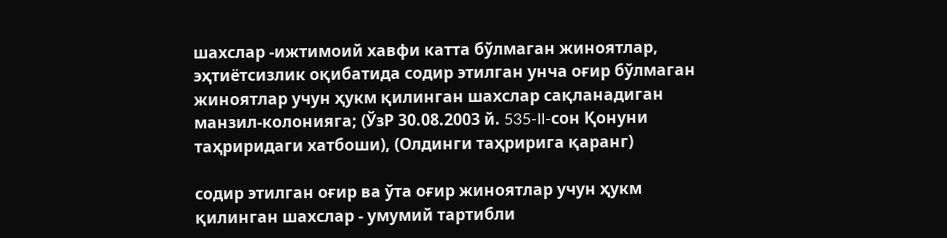шахслар -ижтимоий хавфи катта бўлмаган жиноятлар, эҳтиётсизлик оқибатида содир этилган унча оғир бўлмаган жиноятлар учун ҳукм қилинган шахслар сақланадиган манзил-колонияга; (ЎзР 30.08.2003 й. 535-II-сон Қонуни таҳриридаги хатбоши), (Олдинги таҳририга қаранг)

содир этилган оғир ва ўта оғир жиноятлар учун ҳукм қилинган шахслар - умумий тартибли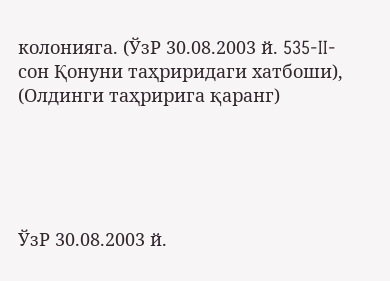колонияга. (ЎзР 30.08.2003 й. 535-II-сон Қонуни таҳриридаги хатбоши), (Олдинги таҳририга қаранг)





ЎзР 30.08.2003 й.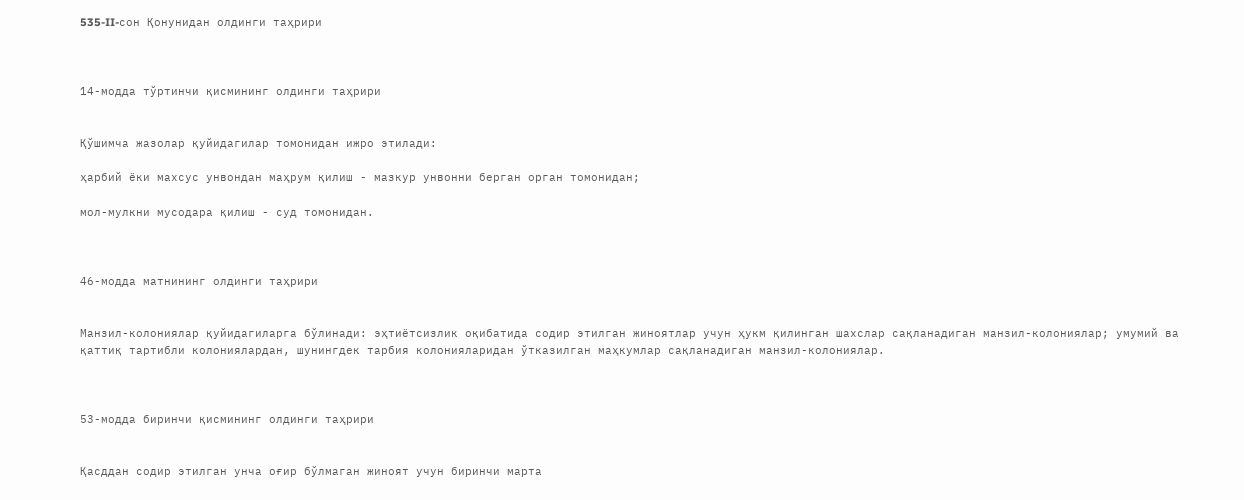535-II-сон Қонунидан олдинги таҳрири



14-модда тўртинчи қисмининг олдинги таҳрири


Қўшимча жазолар қуйидагилар томонидан ижро этилади:

ҳарбий ёки махсус унвондан маҳрум қилиш - мазкур унвонни берган орган томонидан;

мол-мулкни мусодара қилиш - суд томонидан.



46-модда матнининг олдинги таҳрири


Манзил-колониялар қуйидагиларга бўлинади: эҳтиётсизлик оқибатида содир этилган жиноятлар учун ҳукм қилинган шахслар сақланадиган манзил-колониялар; умумий ва қаттиқ тартибли колониялардан, шунингдек тарбия колонияларидан ўтказилган маҳкумлар сақланадиган манзил-колониялар.



53-модда биринчи қисмининг олдинги таҳрири


Қасддан содир этилган унча оғир бўлмаган жиноят учун биринчи марта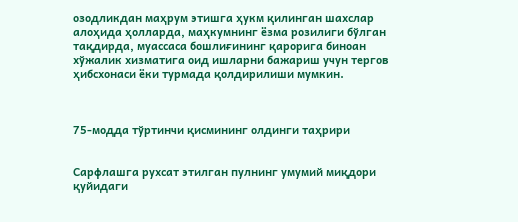озодликдан маҳрум этишга ҳукм қилинган шахслар алоҳида ҳолларда, маҳкумнинг ёзма розилиги бўлган тақдирда, муассаса бошлиғининг қарорига биноан хўжалик хизматига оид ишларни бажариш учун тергов ҳибсхонаси ёки турмада қолдирилиши мумкин.



75-модда тўртинчи қисмининг олдинги таҳрири


Сарфлашга рухсат этилган пулнинг умумий миқдори қуйидаги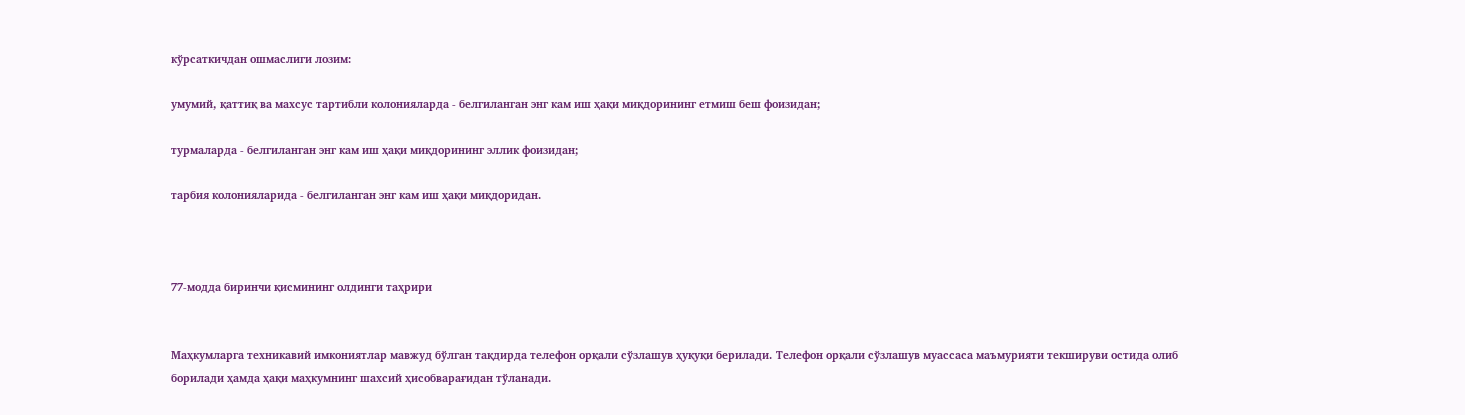кўрсаткичдан ошмаслиги лозим:

умумий, қаттиқ ва махсус тартибли колонияларда - белгиланган энг кам иш ҳақи миқдорининг етмиш беш фоизидан;

турмаларда - белгиланган энг кам иш ҳақи миқдорининг эллик фоизидан;

тарбия колонияларида - белгиланган энг кам иш ҳақи миқдоридан.



77-модда биринчи қисмининг олдинги таҳрири


Маҳкумларга техникавий имкониятлар мавжуд бўлган тақдирда телефон орқали сўзлашув ҳуқуқи берилади. Телефон орқали сўзлашув муассаса маъмурияти текшируви остида олиб борилади ҳамда ҳақи маҳкумнинг шахсий ҳисобварағидан тўланади.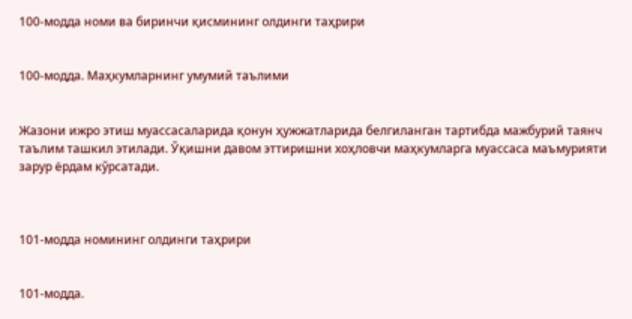100-модда номи ва биринчи қисмининг олдинги таҳрири


100-модда. Маҳкумларнинг умумий таълими


Жазони ижро этиш муассасаларида қонун ҳужжатларида белгиланган тартибда мажбурий таянч таълим ташкил этилади. Ўқишни давом эттиришни хоҳловчи маҳкумларга муассаса маъмурияти зарур ёрдам кўрсатади.



101-модда номининг олдинги таҳрири


101-модда.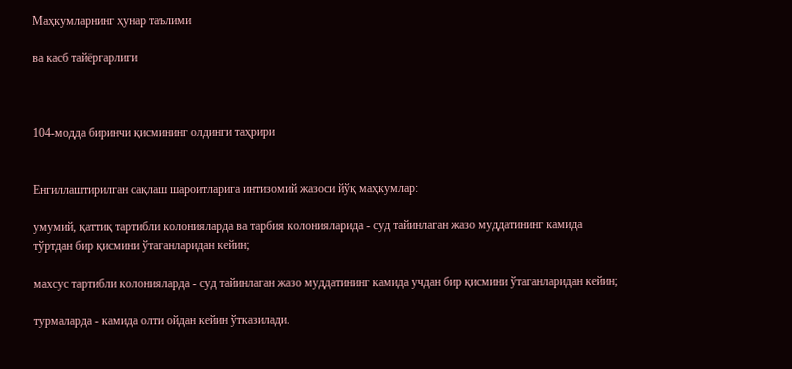Маҳкумларнинг ҳунар таълими

ва касб тайёргарлиги



104-модда биринчи қисмининг олдинги таҳрири


Енгиллаштирилган сақлаш шароитларига интизомий жазоси йўқ маҳкумлар:

умумий, қаттиқ тартибли колонияларда ва тарбия колонияларида - суд тайинлаган жазо муддатининг камида тўртдан бир қисмини ўтаганларидан кейин;

махсус тартибли колонияларда - суд тайинлаган жазо муддатининг камида учдан бир қисмини ўтаганларидан кейин;

турмаларда - камида олти ойдан кейин ўтказилади.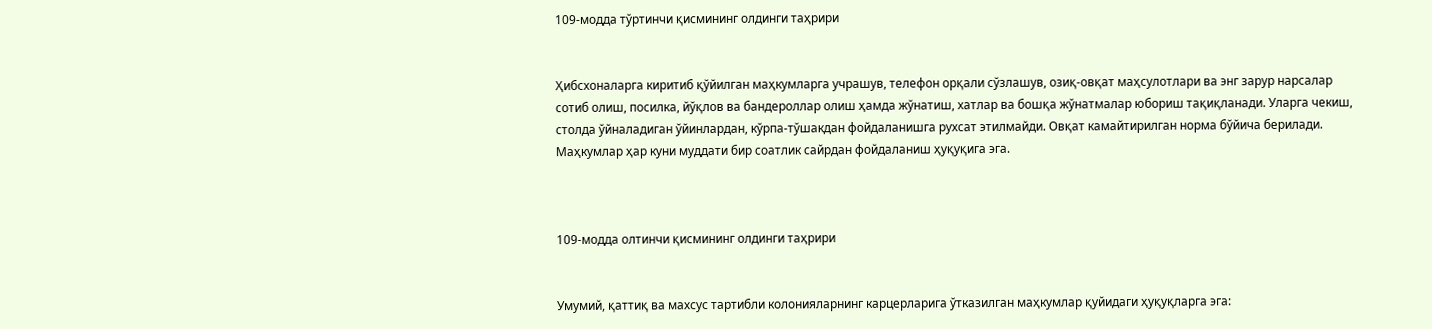109-модда тўртинчи қисмининг олдинги таҳрири


Ҳибсхоналарга киритиб қўйилган маҳкумларга учрашув, телефон орқали сўзлашув, озиқ-овқат маҳсулотлари ва энг зарур нарсалар сотиб олиш, посилка, йўқлов ва бандероллар олиш ҳамда жўнатиш, хатлар ва бошқа жўнатмалар юбориш тақиқланади. Уларга чекиш, столда ўйналадиган ўйинлардан, кўрпа-тўшакдан фойдаланишга рухсат этилмайди. Овқат камайтирилган норма бўйича берилади. Маҳкумлар ҳар куни муддати бир соатлик сайрдан фойдаланиш ҳуқуқига эга.



109-модда олтинчи қисмининг олдинги таҳрири


Умумий, қаттиқ ва махсус тартибли колонияларнинг карцерларига ўтказилган маҳкумлар қуйидаги ҳуқуқларга эга: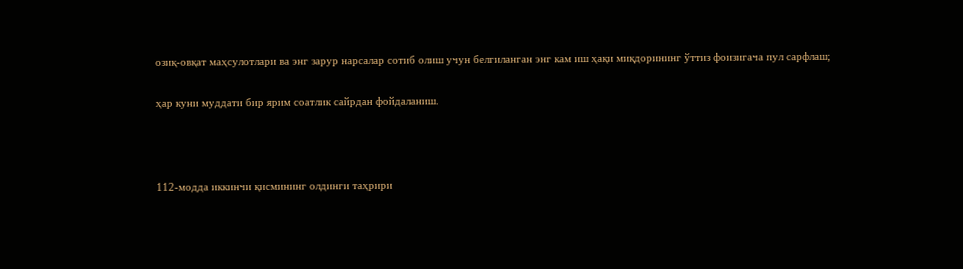озиқ-овқат маҳсулотлари ва энг зарур нарсалар сотиб олиш учун белгиланган энг кам иш ҳақи миқдорининг ўттиз фоизигача пул сарфлаш;

ҳар куни муддати бир ярим соатлик сайрдан фойдаланиш.



112-модда иккинчи қисмининг олдинги таҳрири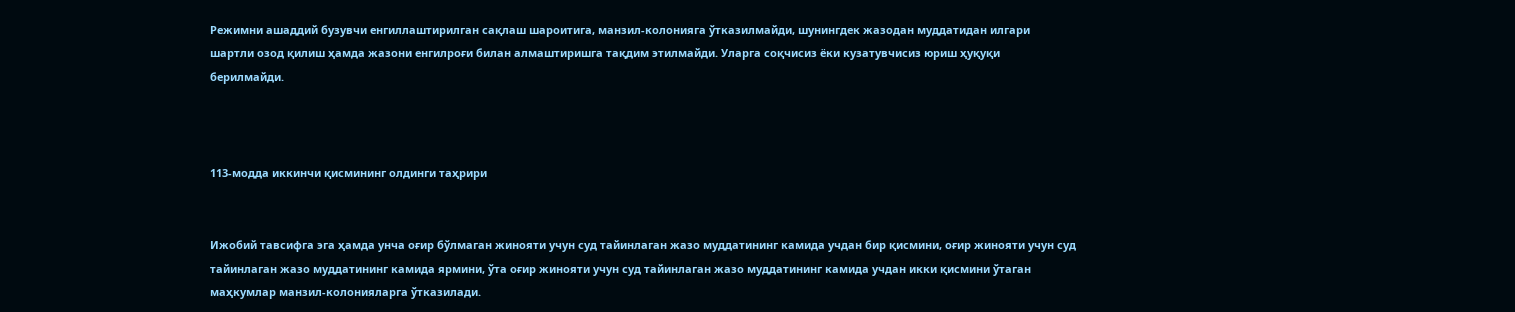Режимни ашаддий бузувчи енгиллаштирилган сақлаш шароитига, манзил-колонияга ўтказилмайди, шунингдек жазодан муддатидан илгари шартли озод қилиш ҳамда жазони енгилроғи билан алмаштиришга тақдим этилмайди. Уларга соқчисиз ёки кузатувчисиз юриш ҳуқуқи берилмайди.



113-модда иккинчи қисмининг олдинги таҳрири


Ижобий тавсифга эга ҳамда унча оғир бўлмаган жинояти учун суд тайинлаган жазо муддатининг камида учдан бир қисмини, оғир жинояти учун суд тайинлаган жазо муддатининг камида ярмини, ўта оғир жинояти учун суд тайинлаган жазо муддатининг камида учдан икки қисмини ўтаган маҳкумлар манзил-колонияларга ўтказилади.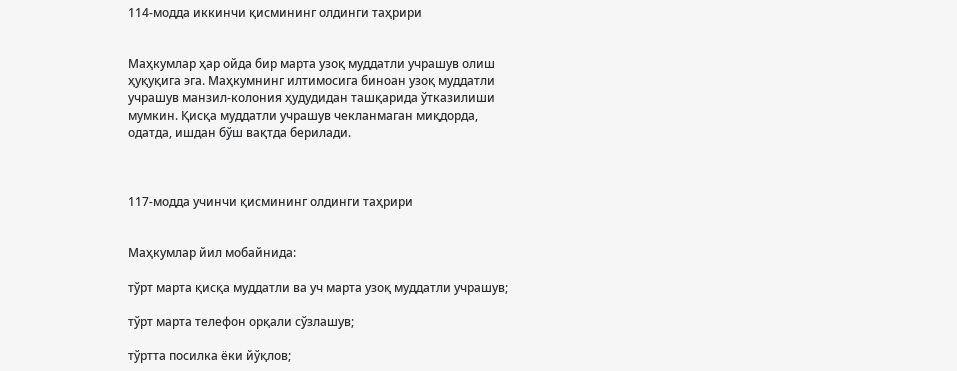114-модда иккинчи қисмининг олдинги таҳрири


Маҳкумлар ҳар ойда бир марта узоқ муддатли учрашув олиш ҳуқуқига эга. Маҳкумнинг илтимосига биноан узоқ муддатли учрашув манзил-колония ҳудудидан ташқарида ўтказилиши мумкин. Қисқа муддатли учрашув чекланмаган миқдорда, одатда, ишдан бўш вақтда берилади.



117-модда учинчи қисмининг олдинги таҳрири


Маҳкумлар йил мобайнида:

тўрт марта қисқа муддатли ва уч марта узоқ муддатли учрашув;

тўрт марта телефон орқали сўзлашув;

тўртта посилка ёки йўқлов;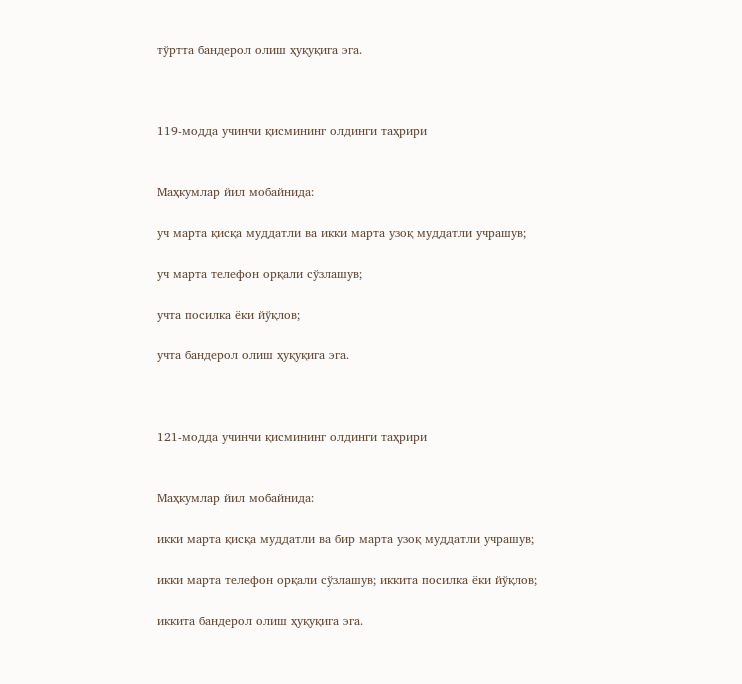тўртта бандерол олиш ҳуқуқига эга.



119-модда учинчи қисмининг олдинги таҳрири


Маҳкумлар йил мобайнида:

уч марта қисқа муддатли ва икки марта узоқ муддатли учрашув;

уч марта телефон орқали сўзлашув;

учта посилка ёки йўқлов;

учта бандерол олиш ҳуқуқига эга.



121-модда учинчи қисмининг олдинги таҳрири


Маҳкумлар йил мобайнида:

икки марта қисқа муддатли ва бир марта узоқ муддатли учрашув;

икки марта телефон орқали сўзлашув; иккита посилка ёки йўқлов;

иккита бандерол олиш ҳуқуқига эга.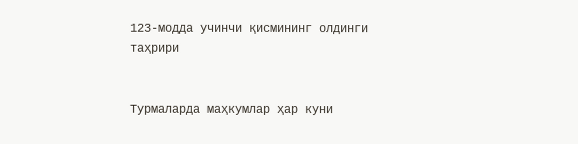123-модда учинчи қисмининг олдинги таҳрири


Турмаларда маҳкумлар ҳар куни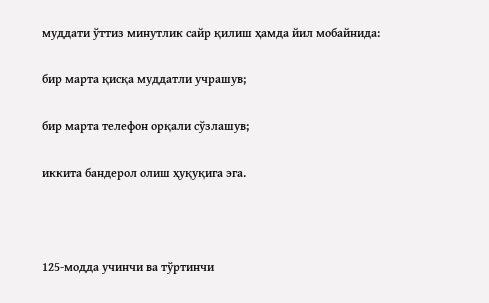муддати ўттиз минутлик сайр қилиш ҳамда йил мобайнида:

бир марта қисқа муддатли учрашув;

бир марта телефон орқали сўзлашув;

иккита бандерол олиш ҳуқуқига эга.



125-модда учинчи ва тўртинчи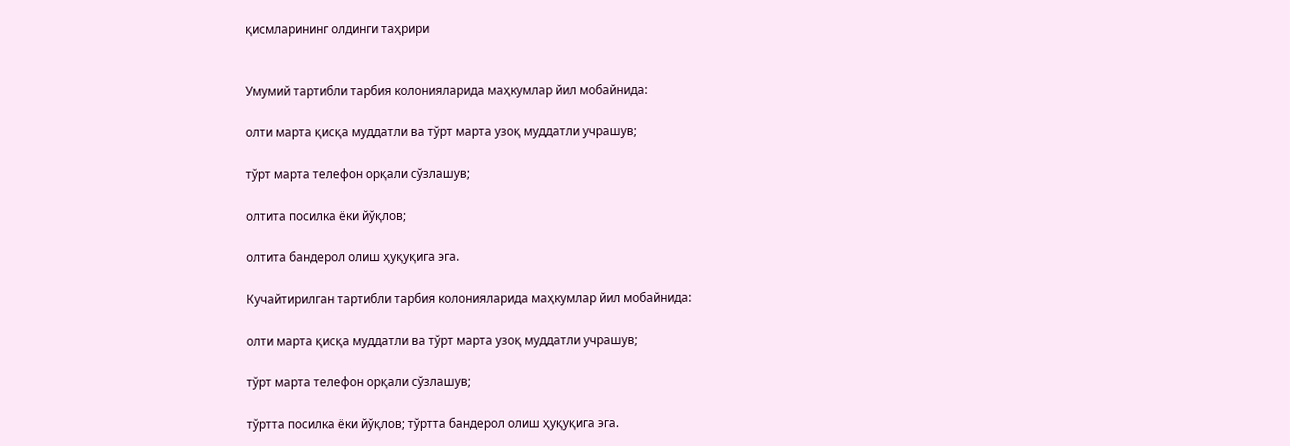қисмларининг олдинги таҳрири


Умумий тартибли тарбия колонияларида маҳкумлар йил мобайнида:

олти марта қисқа муддатли ва тўрт марта узоқ муддатли учрашув;

тўрт марта телефон орқали сўзлашув;

олтита посилка ёки йўқлов;

олтита бандерол олиш ҳуқуқига эга.

Кучайтирилган тартибли тарбия колонияларида маҳкумлар йил мобайнида:

олти марта қисқа муддатли ва тўрт марта узоқ муддатли учрашув;

тўрт марта телефон орқали сўзлашув;

тўртта посилка ёки йўқлов; тўртта бандерол олиш ҳуқуқига эга.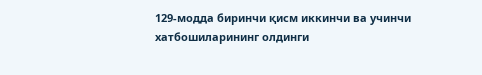129-модда биринчи қисм иккинчи ва учинчи хатбошиларининг олдинги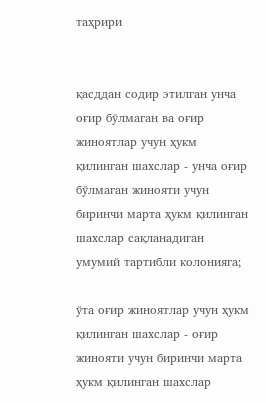таҳрири


қасддан содир этилган унча оғир бўлмаган ва оғир жиноятлар учун ҳукм қилинган шахслар - унча оғир бўлмаган жинояти учун биринчи марта ҳукм қилинган шахслар сақланадиган умумий тартибли колонияга;

ўта оғир жиноятлар учун ҳукм қилинган шахслар - оғир жинояти учун биринчи марта ҳукм қилинган шахслар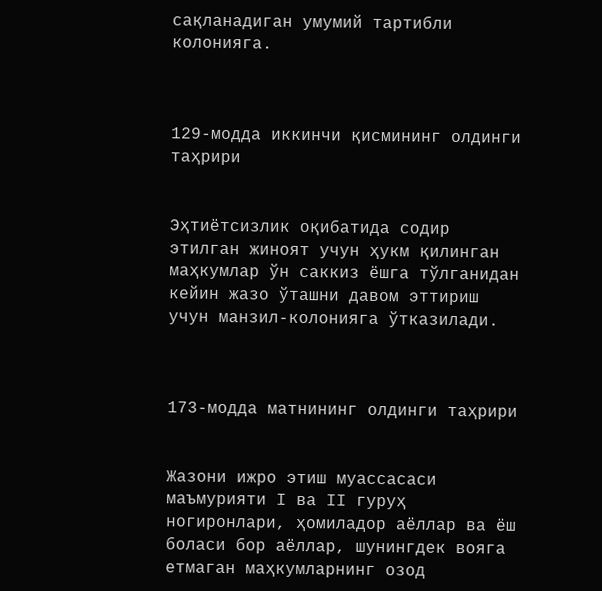сақланадиган умумий тартибли колонияга.



129-модда иккинчи қисмининг олдинги таҳрири


Эҳтиётсизлик оқибатида содир этилган жиноят учун ҳукм қилинган маҳкумлар ўн саккиз ёшга тўлганидан кейин жазо ўташни давом эттириш учун манзил-колонияга ўтказилади.



173-модда матнининг олдинги таҳрири


Жазони ижро этиш муассасаси маъмурияти I ва II гуруҳ ногиронлари, ҳомиладор аёллар ва ёш боласи бор аёллар, шунингдек вояга етмаган маҳкумларнинг озод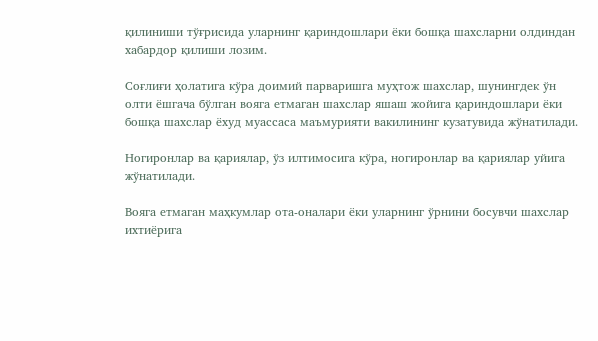қилиниши тўғрисида уларнинг қариндошлари ёки бошқа шахсларни олдиндан хабардор қилиши лозим.

Соғлиғи ҳолатига кўра доимий парваришга муҳтож шахслар, шунингдек ўн олти ёшгача бўлган вояга етмаган шахслар яшаш жойига қариндошлари ёки бошқа шахслар ёхуд муассаса маъмурияти вакилининг кузатувида жўнатилади.

Ногиронлар ва қариялар, ўз илтимосига кўра, ногиронлар ва қариялар уйига жўнатилади.

Вояга етмаган маҳкумлар ота-оналари ёки уларнинг ўрнини босувчи шахслар ихтиёрига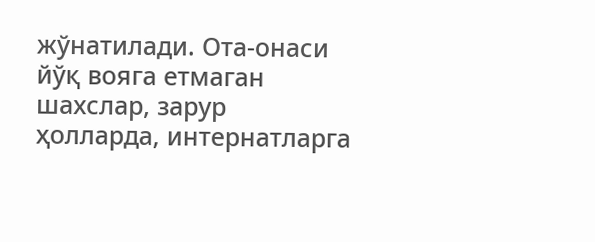жўнатилади. Ота-онаси йўқ вояга етмаган шахслар, зарур ҳолларда, интернатларга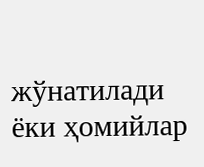жўнатилади ёки ҳомийлар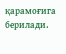қарамоғига берилади.